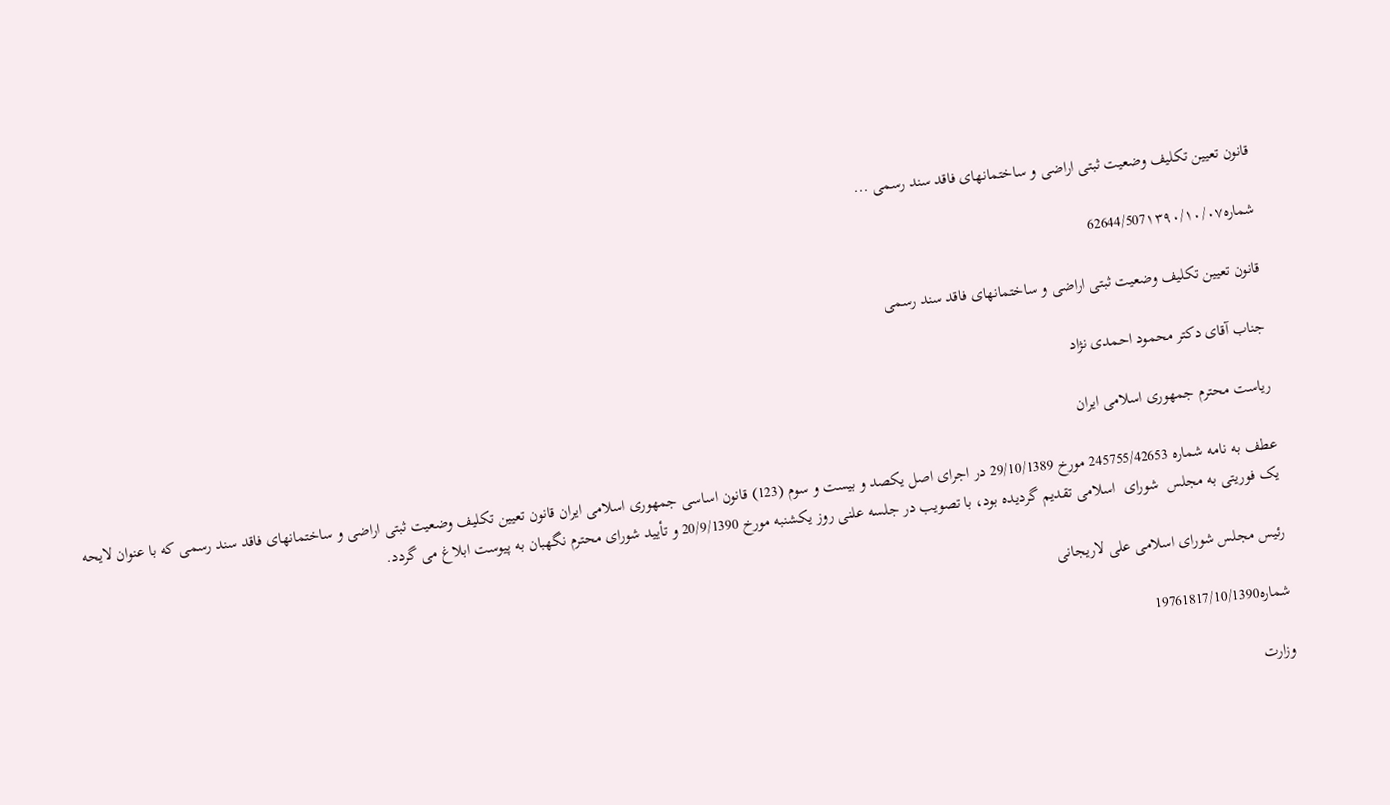قانون تعیین تکلیف وضعیت ثبتی اراضی و ساختمانهای فاقد سند رسمی ...

شماره62644/507۱۳۹۰/۱۰/۰۷

قانون تعیین تکلیف وضعیت ثبتی اراضی و ساختمانهای فاقد سند رسمی

جناب آقای دکتر محمود احمدی نژاد

ریاست محترم جمهوری اسلامی ایران

عطف به نامه شماره 245755/42653 مورخ 29/10/1389 در اجرای اصل یکصد و بیست و سوم (123) قانون اساسی جمهوری اسلامی ایران قانون تعیین تکلیف وضعیت ثبتی اراضی و ساختمانهای فاقد سند رسمی که با عنوان لایحه یک فوریتی به مجلس  شورای  اسلامی تقدیم گردیده بود، با تصویب در جلسه علنی روز یکشنبه مورخ 20/9/1390 و تأیید شورای محترم نگهبان به پیوست ابلاغ می گردد.

رئیس مجلس شورای اسلامی علی لاریجانی

شماره19761817/10/1390

وزارت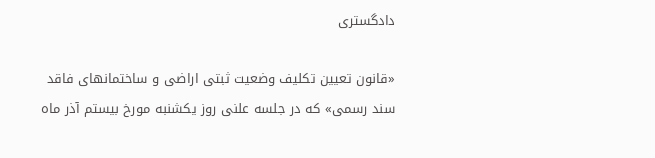دادگستری

«قانون تعیین تکلیف وضعیت ثبتی اراضی و ساختمانهای فاقد سند رسمی» که در جلسه علنی روز یکشنبه مورخ بیستم آذر ماه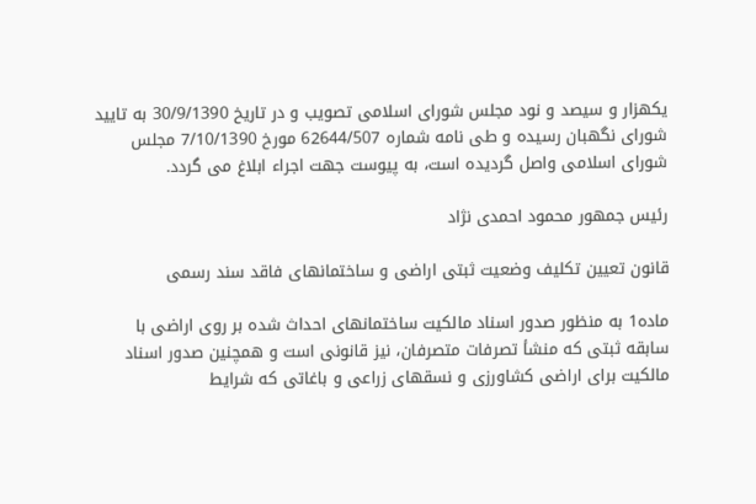یکهزار و سیصد و نود مجلس شورای اسلامی تصویب و در تاریخ 30/9/1390 به تایید شورای نگهبان رسیده و طی نامه شماره 62644/507 مورخ 7/10/1390 مجلس شورای اسلامی واصل گردیده است، به پیوست جهت اجراء ابلاغ می گردد.

رئیس جمهور محمود احمدی نژاد

قانون تعیین تکلیف وضعیت ثبتی اراضی و ساختمانهای فاقد سند رسمی

ماده1 به منظور صدور اسناد مالکیت ساختمانهای احداث شده بر روی اراضی با سابقه ثبتی که منشأ تصرفات متصرفان، نیز قانونی است و همچنین صدور اسناد مالکیت برای اراضی کشاورزی و نسقهای زراعی و باغاتی که شرایط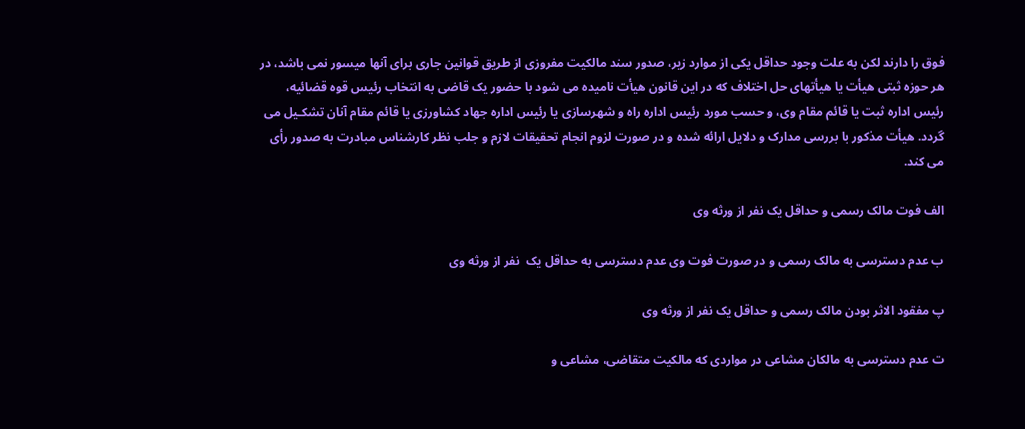فوق را دارند لکن به علت وجود حداقل یکی از موارد زیر، صدور سند مالکیت مفروزی از طریق قوانین جاری برای آنها میسور نمی باشد، در هر حوزه ثبتی هیأت یا هیأتهای حل اختلاف که در این قانون هیأت نامیده می شود با حضور یک قاضی به انتخاب رئیس قوه قضائیه، رئیس اداره ثبت یا قائم مقام وی، و حسب مورد رئیس اداره راه و شهرسازی یا رئیس اداره جهاد کشاورزی یا قائم مقام آنان تشکـیل می گردد. هیأت مذکور با بررسی مدارک و دلایل ارائه شده و در صورت لزوم انجام تحقیقات لازم و جلب نظر کارشناس مبادرت به صدور رأی می کند.

الف فوت مالک رسمی و حداقل یک نفر از ورثه وی

ب عدم دسترسی به مالک رسمی و در صورت فوت وی عدم دسترسی به حداقل یک  نفر از ورثه وی

پ مفقود الاثر بودن مالک رسمی و حداقل یک نفر از ورثه وی

ت عدم دسترسی به مالکان مشاعی در مواردی که مالکیت متقاضی، مشاعی و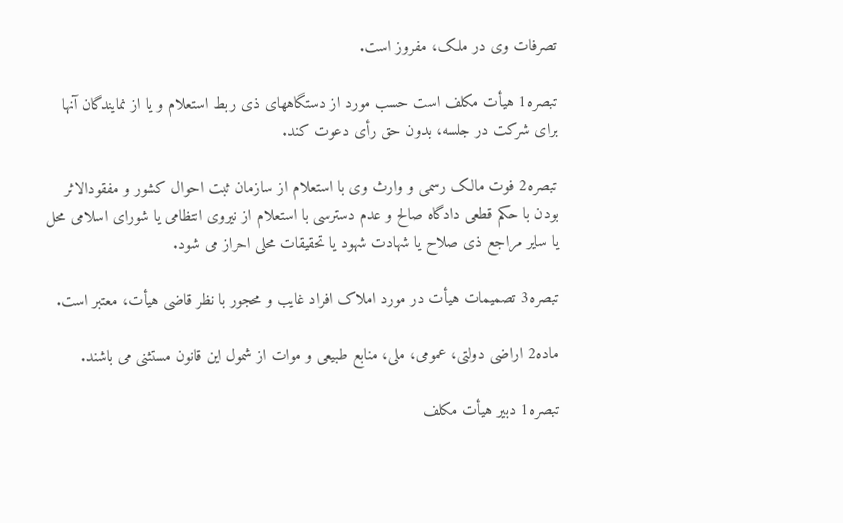تصرفات وی در ملک، مفروز است.

تبصره1 هیأت مکلف است حسب مورد از دستگاههای ذی ربط استعلام و یا از نمایندگان آنها برای شرکت در جلسه، بدون حق رأی دعوت کند.

تبصره2 فوت مالک رسمی و وارث وی با استعلام از سازمان ثبت احوال کشور و مفقودالاثر بودن با حکم قطعی دادگاه صالح و عدم دسترسی با استعلام از نیروی انتظامی یا شورای اسلامی محل یا سایر مراجع ذی صلاح یا شهادت شهود یا تحقیقات محلی احراز می شود.

تبصره3 تصمیمات هیأت در مورد املاک افراد غایب و محجور با نظر قاضی هیأت، معتبر است.

ماده2 اراضی دولتی، عمومی، ملی، منابع طبیعی و موات از شمول این قانون مستثنی می باشند.

تبصره1 دبیر هیأت مکلف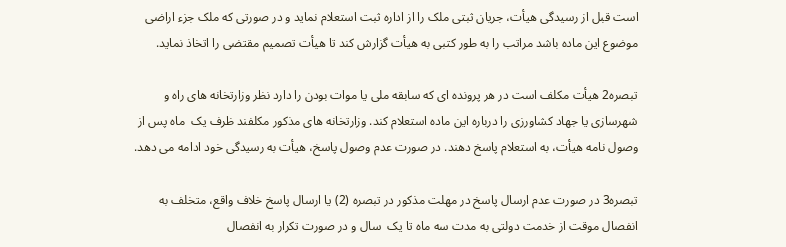است قبل از رسیدگی هیأت، جریان ثبتی ملک را از اداره ثبت استعلام نماید و در صورتی که ملک جزء اراضی موضوع این ماده باشد مراتب را به طور کتبی به هیأت گزارش کند تا هیأت تصمیم مقتضی را اتخاذ نماید.

تبصره2 هیأت مکلف است در هر پرونده ای که سابقه ملی یا موات بودن را دارد نظر وزارتخانه های راه و شهرسازی یا جهاد کشاورزی را درباره این ماده استعلام کند. وزارتخانه های مذکور مکلفند ظرف یک  ماه پس از وصول نامه هیأت، به استعلام پاسخ دهند. در صورت عدم وصول پاسخ، هیأت به رسیدگی خود ادامه می دهد.

تبصره3 در صورت عدم ارسال پاسخ در مهلت مذکور در تبصره (2) یا ارسال پاسخ خلاف واقع، متخلف به انفصال موقت از خدمت دولتی به مدت سه ماه تا یک  سال و در صورت تکرار به انفصال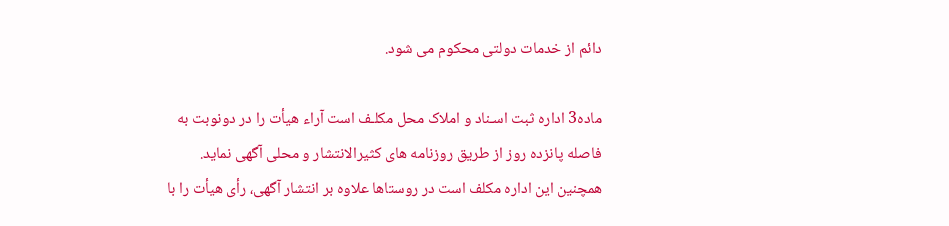دائم از خدمات دولتی محکوم می شود.

ماده3 اداره ثبت اسـناد و املاک محل مکلـف است آراء هیأت را در دونوبت به فاصله پانزده روز از طریق روزنامه های کثیرالانتشار و محلی آگهی نماید. همچنین این اداره مکلف است در روستاها علاوه بر انتشار آگهی، رأی هیأت را با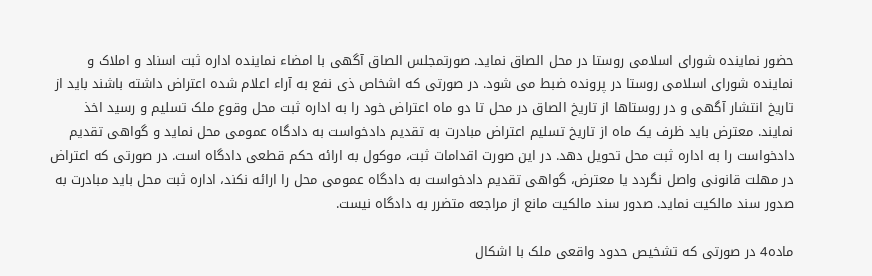حضور نماینده شورای اسلامی روستا در محل الصاق نماید. صورتمجلس الصاق آگهی با امضاء نماینده اداره ثبت اسناد و املاک و نماینده شورای اسلامی روستا در پرونده ضبط می شود. در صورتی که اشخاص ذی نفع به آراء اعلام شده اعتراض داشته باشند باید از تاریخ انتشار آگهی و در روستاها از تاریخ الصاق در محل تا دو ماه اعتراض خود را به اداره ثبت محل وقوع ملک تسلیم و رسید اخذ نمایند. معترض باید ظرف یک ماه از تاریخ تسلیم اعتراض مبادرت به تقدیم دادخواست به دادگاه عمومی محل نماید و گواهی تقدیم دادخواست را به اداره ثبت محل تحویل دهد. در این صورت اقدامات ثبت، موکول به ارائه حکم قطعی دادگاه است. در صورتی که اعتراض در مهلت قانونی واصل نگردد یا معترض، گواهی تقدیم دادخواست به دادگاه عمومی محل را ارائه نکند، اداره ثبت محل باید مبادرت به صدور سند مالکیت نماید. صدور سند مالکیت مانع از مراجعه متضرر به دادگاه نیست.

ماده4 در صورتی که تشخیص حدود واقعی ملک با اشکال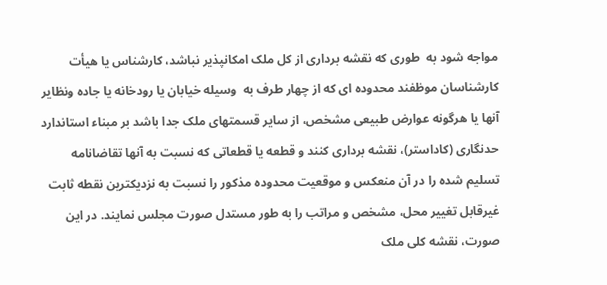مواجه شود به  طوری که نقشه برداری از کل ملک امکانپذیر نباشد، کارشناس یا هیأت کارشناسان موظفند محدوده ای که از چهار طرف به  وسیله خیابان یا رودخانه یا جاده ونظایر آنها یا هرگونه عوارض طبیعی مشخص، از سایر قسمتهای ملک جدا باشد بر مبناء استاندارد حدنگاری (کاداستر)، نقشه برداری کنند و قطعه یا قطعاتی که نسبت به آنها تقاضانامه تسلیم شده را در آن منعکس و موقعیت محدوده مذکور را نسبت به نزدیکترین نقطه ثابت غیرقابل تغییر محل، مشخص و مراتب را به طور مستدل صورت مجلس نمایند. در این صورت، نقشه کلی ملک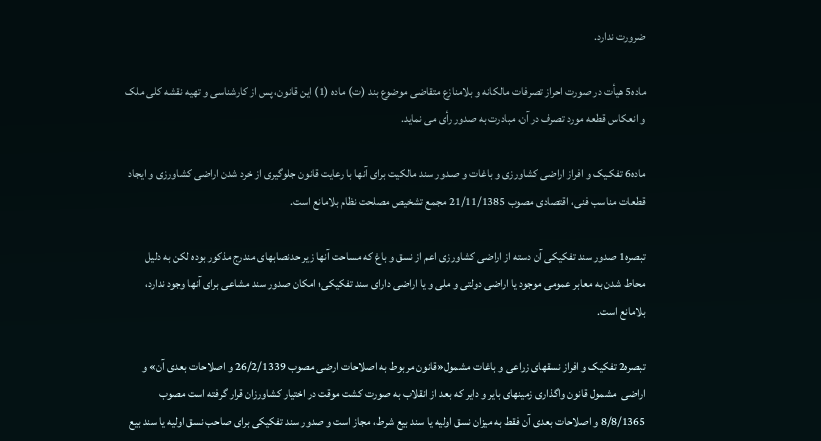ضرورت ندارد.

ماده5 هیأت در صورت احراز تصرفات مالکانه و بلامنازع متقاضی موضوع بند (ت) ماده (1) این قانون، پس از کارشناسی و تهیه نقشه کلی ملک و انعکاس قطعه مورد تصرف در آن، مبادرت به صدور رأی می نماید.

ماده6 تفکـیک و افراز اراضی کشاورزی و باغات و صـدور سند مالکیت برای آنها با رعایت قانون جلوگیری از خرد شدن اراضی کشاورزی و ایجاد قطعات مناسب فنی، اقتصادی مصوب 21/11/1385 مجمع تشخیص مصلحت نظام بلامانع است.

تبصره1 صدور سند تفکیکی آن دسته از اراضی کشاورزی اعم از نسق و باغ که مساحت آنها زیر حدنصابهای مندرج مذکور بوده لکن به دلیل محاط شدن به معابر عمومی موجود یا اراضی دولتی و ملی و یا اراضی دارای سند تفکیکی؛ امکان صدور سند مشاعی برای آنها وجود ندارد، بلامانع است.

تبصره2 تفکیک و افراز نسقهای زراعی و باغات مشمول«قانون مربوط به اصلاحات ارضی مصوب 26/2/1339 و اصلاحات بعدی آن» و اراضی  مشمول قانون واگذاری زمینهای بایر و دایر که بعد از انقلاب به صورت کشت موقت در اختیار کشاورزان قرار گرفته است مصوب 8/8/1365 و اصلاحات بعدی آن فقط به میزان نسق اولیه یا سند بیع شرط، مجاز است و صدور سند تفکیکی برای صاحب نسق اولیه یا سند بیع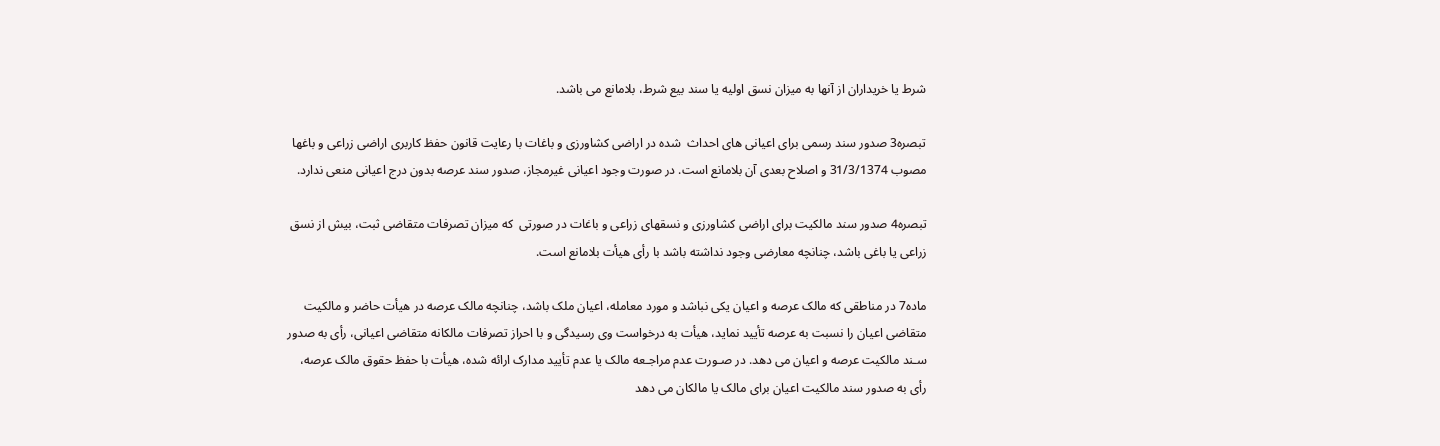شرط یا خریداران از آنها به میزان نسق اولیه یا سند بیع شرط، بلامانع می باشد.

تبصره3 صدور سند رسمی برای اعیانی های احداث  شده در اراضی کشاورزی و باغات با رعایت قانون حفظ کاربری اراضی زراعی و باغها مصوب 31/3/1374 و اصلاح بعدی آن بلامانع است. در صورت وجود اعیانی غیرمجاز، صدور سند عرصه بدون درج اعیانی منعی ندارد.

تبصره4 صدور سند مالکیت برای اراضی کشاورزی و نسقهای زراعی و باغات در صورتی  که میزان تصرفات متقاضی ثبت، بیش از نسق زراعی یا باغی باشد، چنانچه معارضی وجود نداشته باشد با رأی هیأت بلامانع است.

ماده7 در مناطقی که مالک عرصه و اعیان یکی نباشد و مورد معامله، اعیان ملک باشد، چنانچه مالک عرصه در هیأت حاضر و مالکیت متقاضی اعیان را نسبت به عرصه تأیید نماید، هیأت به درخواست وی رسیدگی و با احراز تصرفات مالکانه متقاضی اعیانی، رأی به صدور سـند مالکیت عرصه و اعیان می دهد. در صـورت عدم مراجـعه مالک یا عدم تأیید مدارک ارائه شده، هیأت با حفظ حقوق مالک عرصه، رأی به صدور سند مالکیت اعیان برای مالک یا مالکان می دهد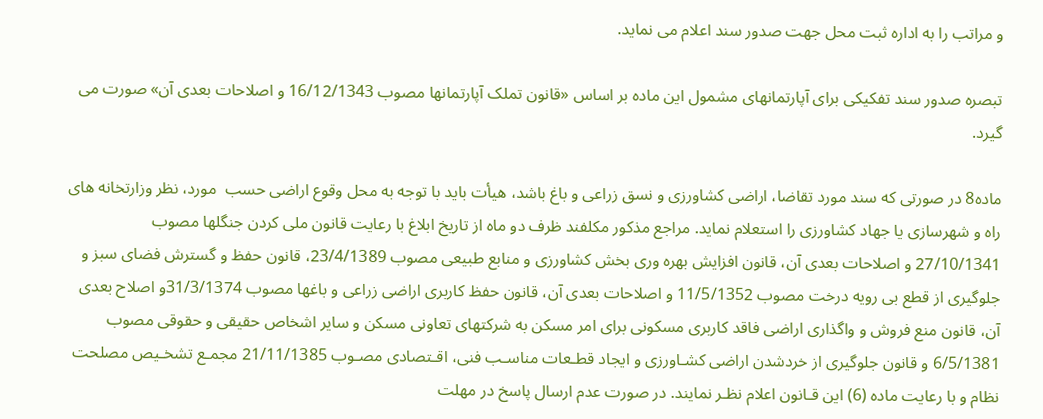و مراتب را به اداره ثبت محل جهت صدور سند اعلام می نماید.

تبصره صدور سند تفکیکی برای آپارتمانهای مشمول این ماده بر اساس «قانون تملک آپارتمانها مصوب 16/12/1343 و اصلاحات بعدی آن» صورت می گیرد.

ماده8 در صورتی که سند مورد تقاضا، اراضی کشاورزی و نسق زراعی و باغ باشد، هیأت باید با توجه به محل وقوع اراضی حسب  مورد، نظر وزارتخانه های راه و شهرسازی یا جهاد کشاورزی را استعلام نماید. مراجع مذکور مکلفند ظرف دو ماه از تاریخ ابلاغ با رعایت قانون ملی کردن جنگلها مصوب 27/10/1341 و اصلاحات بعدی آن، قانون افزایش بهره وری بخش کشاورزی و منابع طبیعی مصوب 23/4/1389، قانون حفظ و گسترش فضای سبز و جلوگیری از قطع بی رویه درخت مصوب 11/5/1352 و اصلاحات بعدی آن، قانون حفظ کاربری اراضی زراعی و باغها مصوب 31/3/1374و اصلاح بعدی آن، قانون منع فروش و واگذاری اراضی فاقد کاربری مسکونی برای امر مسکن به شرکتهای تعاونی مسکن و سایر اشخاص حقیقی و حقوقی مصوب 6/5/1381 و قانون جلوگیری از خردشدن اراضی کشـاورزی و ایجاد قطـعات مناسـب فنی، اقـتصادی مصـوب 21/11/1385 مجمـع تشخـیص مصلحت نظام و با رعایت ماده (6) این قـانون اعلام نظـر نمایند. در صورت عدم ارسال پاسخ در مهلت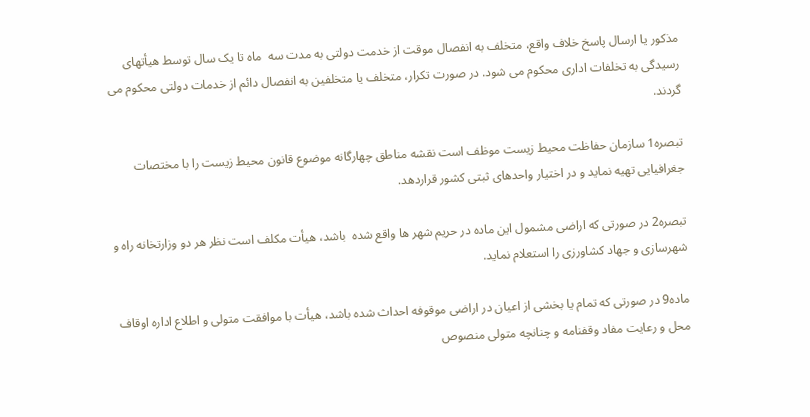مذکور یا ارسال پاسخ خلاف واقع، متخلف به انفصال موقت از خدمت دولتی به مدت سه  ماه تا یک سال توسط هیأتهای رسیدگی به تخلفات اداری محکوم می شود. در صورت تکرار، متخلف یا متخلفین به انفصال دائم از خدمات دولتی محکوم می گردند.

تبصره1 سازمان حفاظت محیط زیست موظف است نقشه مناطق چهارگانه موضوع قانون محیط زیست را با مختصات جغرافیایی تهیه نماید و در اختیار واحدهای ثبتی کشور قراردهد.

تبصره2 در صورتی که اراضی مشمول این ماده در حریم شهر ها واقع شده  باشد، هیأت مکلف است نظر هر دو وزارتخانه راه و شهرسازی و جهاد کشاورزی را استعلام نماید.

ماده9 در صورتی که تمام یا بخشی از اعیان در اراضی موقوفه احداث شده باشد، هیأت با موافقت متولی و اطلاع اداره اوقاف محل و رعایت مفاد وقفنامه و چنانچه متولی منصوص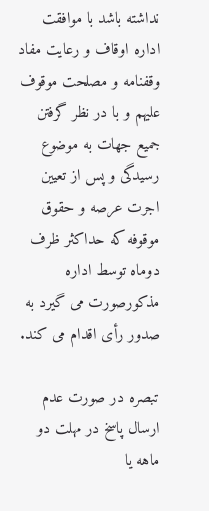نداشته باشد با موافقت اداره اوقاف و رعایت مفاد وقفنامه و مصلحت موقوف علیهم و با در نظر گرفتن جمیع جهات به موضوع رسیدگی و پس از تعیین اجرت عرصه و حقوق موقوفه که حداکثر ظرف دوماه توسط اداره مذکورصورت می گیرد به صدور رأی اقدام می کند.

تبصره در صورت عدم ارسال پاسخ در مهلت دو ماهه یا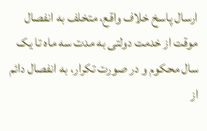ارسال پاسخ خلاف واقع، متخلف به انفصال موقت از خدمت دولتی به مدت سه ماه تا یک سال محکوم و در صورت تکرار، به انفصال دائم از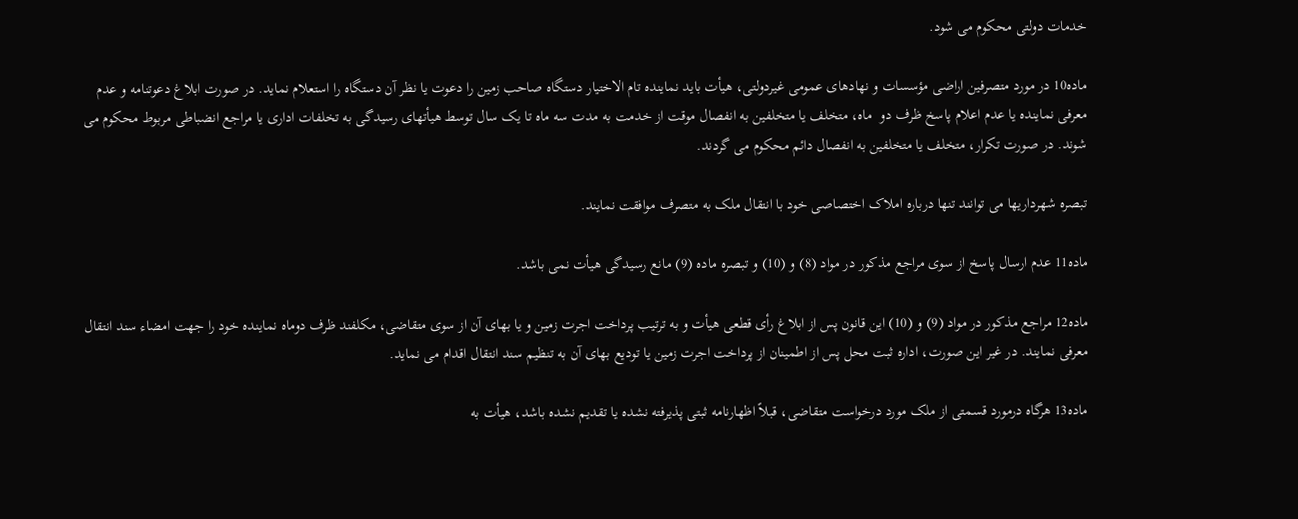خدمات دولتی محکوم می شود.

ماده10 در مورد متصرفین اراضی مؤسسات و نهادهای عمومی غیردولتی، هیأت باید نماینده تام الاختیار دستگاه صاحب زمین را دعوت یا نظر آن دستگاه را استعلام نماید. در صورت ابلاغ دعوتنامه و عدم معرفی نماینده یا عدم اعلام پاسخ ظرف دو  ماه، متخلف یا متخلفین به انفصال موقت از خدمت به مدت سه ماه تا یک سال توسط هیأتهای رسیدگی به تخلفات اداری یا مراجع انضباطی مربوط محکوم می شوند. در صورت تکرار، متخلف یا متخلفین به انفصال دائم محکوم می گردند.

تبصره شهرداریها می توانند تنها درباره املاک اختصاصی خود با انتقال ملک به متصرف موافقت نمایند.

ماده11 عدم ارسال پاسخ از سوی مراجع مذکور در مواد (8) و (10) و تبصره ماده (9) مانع رسیدگی هیأت نمی باشد.

ماده12 مراجع مذکور در مواد (9) و (10) این قانون پس از ابلاغ رأی قطعی هیأت و به ترتیب پرداخت اجرت زمین و یا بهای آن از سوی متقاضی، مکلفند ظرف دوماه نماینده خود را جهت امضاء سند انتقال معرفی نمایند. در غیر این صورت، اداره ثبت محل پس از اطمینان از پرداخت اجرت زمین یا تودیع بهای آن به تنظیم سند انتقال اقدام می نماید.

ماده13 هرگاه درمورد قسمتی از ملک مورد درخواست متقاضی، قبلاً اظهارنامه ثبتی پذیرفته نشده یا تقدیم نشده باشد، هیأت به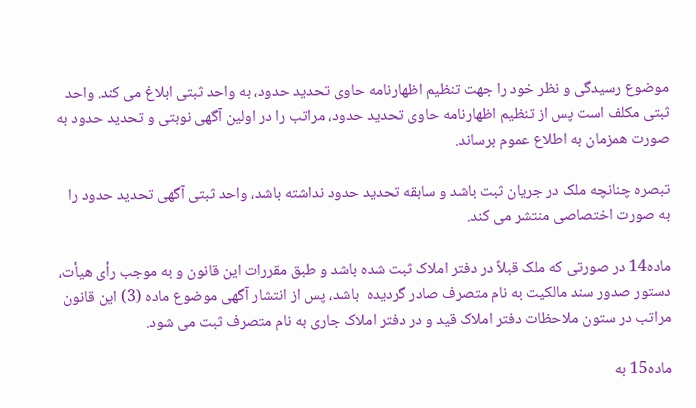موضوع رسیدگی و نظر خود را جهت تنظیم اظهارنامه حاوی تحدید حدود، به واحد ثبتی ابلاغ می کند. واحد ثبتی مکلف است پس از تنظیم اظهارنامه حاوی تحدید حدود، مراتب را در اولین آگهی نوبتی و تحدید حدود به صورت همزمان به اطلاع عموم برساند.

تبصره چنانچه ملک در جریان ثبت باشد و سابقه تحدید حدود نداشته باشد، واحد ثبتی آگهی تحدید حدود را به صورت اختصاصی منتشر می کند.

ماده14 در صورتی که ملک قبلاً در دفتر املاک ثبت شده باشد و طبق مقررات این قانون و به موجب رأی هیأت، دستور صدور سند مالکیت به نام متصرف صادر گردیده  باشد، پس از انتشار آگهی موضوع ماده (3) این قانون مراتب در ستون ملاحظات دفتر املاک قید و در دفتر املاک جاری به نام متصرف ثبت می شود.

ماده15 به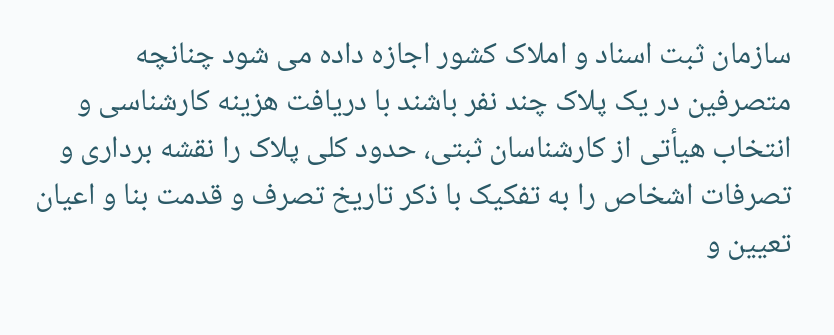سازمان ثبت اسناد و املاک کشور اجازه داده می شود چنانچه متصرفین در یک پلاک چند نفر باشند با دریافت هزینه کارشناسی و انتخاب هیأتی از کارشناسان ثبتی، حدود کلی پلاک را نقشه برداری و تصرفات اشخاص را به تفکیک با ذکر تاریخ تصرف و قدمت بنا و اعیان تعیین و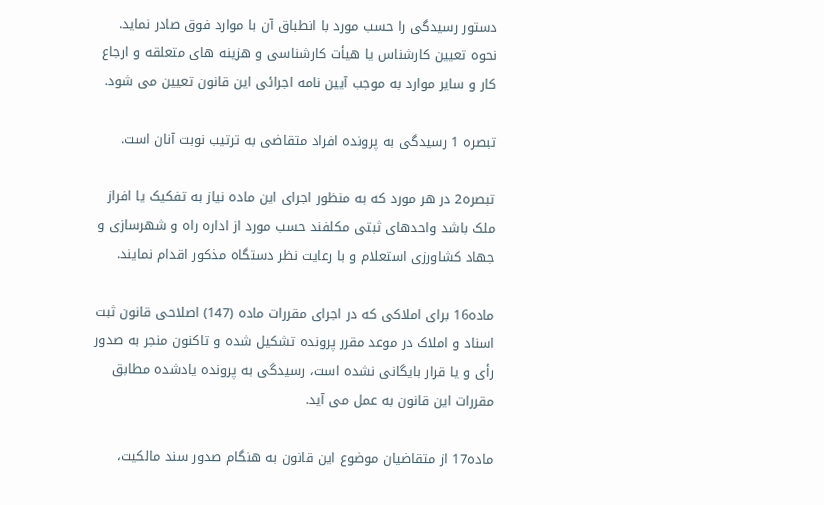دستور رسیدگی را حسب مورد با انطباق آن با موارد فوق صادر نماید. نحوه تعیین کارشناس یا هیأت کارشناسی و هزینه های متعلقه و ارجاع کار و سایر موارد به موجب آیین نامه اجرائی این قانون تعیین می شود.

تبصره 1 رسیدگی به پرونده افراد متقاضی به ترتیب نوبت آنان است.

تبصره2 در هر مورد که به منظور اجرای این ماده نیاز به تفکیک یا افراز ملک باشد واحدهای ثبتی مکلفند حسب مورد از اداره راه و شهرسازی و جهاد کشاورزی استعلام و با رعایت نظر دستگاه مذکور اقدام نمایند.

ماده16 برای املاکی که در اجرای مقررات ماده (147) اصلاحی قانون ثبت اسناد و املاک در موعد مقرر پرونده تشکیل شده و تاکنون منجر به صدور رأی و یا قرار بایگانی نشده است، رسیدگی به پرونده یادشده مطابق مقررات این قانون به عمل می آید.

ماده17 از متقاضیان موضوع این قانون به هنگام صدور سند مالکیت،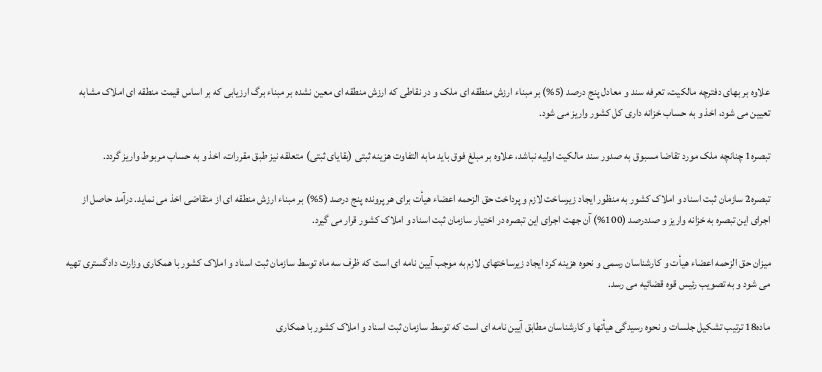علاوه بر بهای دفترچه مالکیت، تعرفه سند و معادل پنج درصد (5%) بر مبناء ارزش منطقه ای ملک و در نقاطی که ارزش منطقه ای معین نشده بر مبناء برگ ارزیابی که بر اساس قیمت منطقه ای املاک مشابه تعیین می شود، اخذ و به حساب خزانه داری کل کشور واریز می شود.

تبصره1 چنانچه ملک مورد تقاضا مسبوق به صدور سند مالکیت اولیه نباشد، علاوه بر مبلغ فوق باید مابه التفاوت هزینه ثبتی (بقایای ثبتی) متعلقه نیز طبق مقررات، اخذ و به حساب مربوط واریز گردد.

تبصره2 سازمان ثبت اسناد و املاک کشور به منظور ایجاد زیرساخت لازم و پرداخت حق الزحمه اعضاء هیأت برای هر پرونده پنج درصد (5%) بر مبناء ارزش منطقه ای از متقاضی اخذ می نماید. درآمد حاصل از اجرای این تبصره به خزانه واریز و صددرصد (100%) آن جهت اجرای این تبصره در اختیار سازمان ثبت اسناد و املاک کشور قرار می گیرد.

میزان حق الزحمه اعضاء هیأت و کارشناسان رسمی و نحوه هزینه کرد ایجاد زیرساختهای لازم به موجب آیین نامه ای است که ظرف سه ماه توسط سازمان ثبت اسناد و املاک کشور با همکاری وزارت دادگستری تهیه می شود و به تصویب رئیس قوه قضائیه می رسد.

ماده18 ترتیب تشکیل جلسات و نحوه رسیدگی هیأتها و کارشناسان مطابق آیین نامه ای است که توسط سازمان ثبت اسناد و املاک کشور با همکاری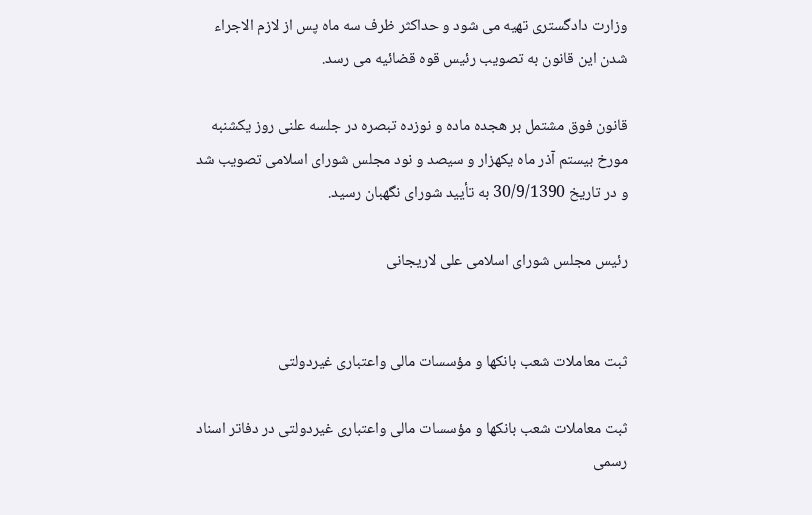وزارت دادگستری تهیه می شود و حداکثر ظرف سه ماه پس از لازم الاجراء شدن این قانون به تصویب رئیس قوه قضائیه می رسد.

قانون فوق مشتمل بر هجده ماده و نوزده تبصره در جلسه علنی روز یکشنبه مورخ بیستم آذر ماه یکهزار و سیصد و نود مجلس شورای اسلامی تصویب شد و در تاریخ 30/9/1390 به تأیید شورای نگهبان رسید.

رئیس مجلس شورای اسلامی علی لاریجانی


ثبت معاملات شعب بانکها و مؤسسات مالی واعتباری غیردولتی

ثبت معاملات شعب بانکها و مؤسسات مالی واعتباری غیردولتی در دفاتر اسناد رسمی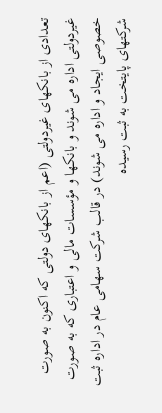تعدادی از بانکهای غیردولتی (اعم از بانکهای دولتی که اکنون به صورت غیردولتی اداره می شوند و بانکها و مؤسسات مالی و اعتباری که به صورت خصوصی ایجاد و اداره می شوند) در قالب شرکت سهامی عام در اداره ثبت شرکتهای پایتخت به ثبت رسیده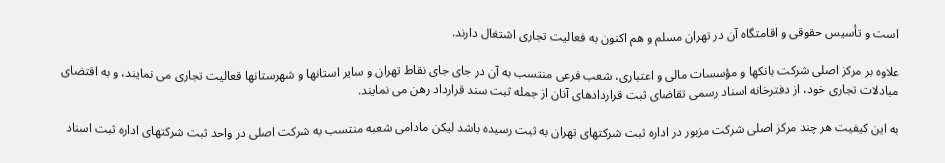است و تأسیس حقوقی و اقامتگاه آن در تهران مسلم و هم اکنون به فعالیت تجاری اشتغال دارند.

علاوه بر مرکز اصلی شرکت بانکها و مؤسسات مالی و اعتباری، شعب فرعی منتسب به آن در جای جای نقاط تهران و سایر استانها و شهرستانها قعالیت تجاری می نمایند، و به اقتضای مبادلات تجاری خود، از دفترخانه اسناد رسمی تقاضای ثبت قراردادهای آنان از جمله ثبت سند قرارداد رهن می نمایند.

به این کیفیت هر چند مرکز اصلی شرکت مزبور در اداره ثبت شرکتهای تهران به ثبت رسیده باشد لیکن مادامی شعبه منتسب به شرکت اصلی در واحد ثبت شرکتهای اداره ثبت اسناد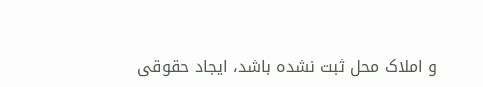و املاک محل ثبت نشده باشد، ایجاد حقوقی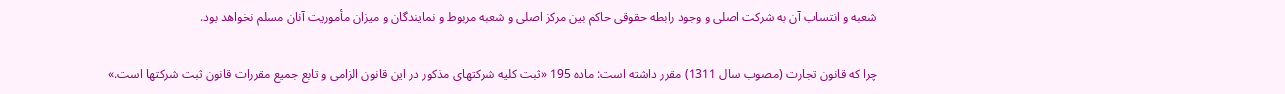شعبه و انتساب آن به شرکت اصلی و وجود رابطه حقوقی حاکم بین مرکز اصلی و شعبه مربوط و نمایندگان و میزان مأموریت آنان مسلم نخواهد بود.

چرا که قانون تجارت (مصوب سال 1311) مقرر داشته است: ماده 195 «ثبت کلیه شرکتهای مذکور در این قانون الزامی و تابع جمیع مقررات قانون ثبت شرکتها است.»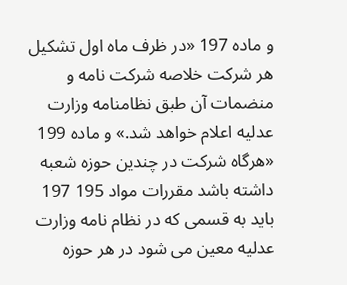و ماده 197 «در ظرف ماه اول تشکیل هر شرکت خلاصه شرکت نامه و منضمات آن طبق نظامنامه وزارت عدلیه اعلام خواهد شد.» و ماده 199 «هرگاه شرکت در چندین حوزه شعبه داشته باشد مقررات مواد 195 197 باید به قسمی که در نظام نامه وزارت عدلیه معین می شود در هر حوزه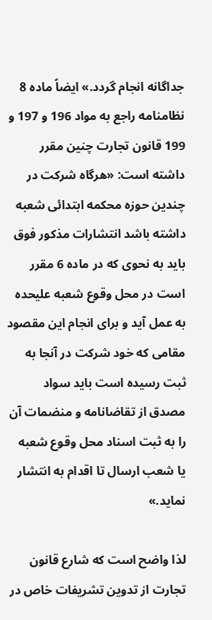جداگانه انجام گردد.» ایضاً ماده 8 نظامنامه راجع به مواد 196 و 197 و 199 قانون تجارت چنین مقرر داشته است: «هرگاه شرکت در چندین حوزه محکمه ابتدائی شعبه داشته باشد انتشارات مذکور فوق باید به نحوی که در ماده 6 مقرر است در محل وقوع شعبه علیحده به عمل آید و برای انجام این مقصود مقامی که خود شرکت در آنجا به ثبت رسیده است باید سواد مصدق از تقاضانامه و منضمات آن را به ثبت اسناد محل وقوع شعبه یا شعب ارسال تا اقدام به انتشار نماید.»

لذا واضح است که شارع قانون تجارت از تدوین تشریفات خاص در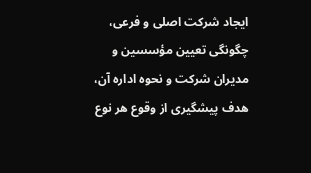ایجاد شرکت اصلی و فرعی، چگونگی تعیین مؤسسین و مدیران شرکت و نحوه اداره آن، هدف پیشگیری از وقوع هر نوع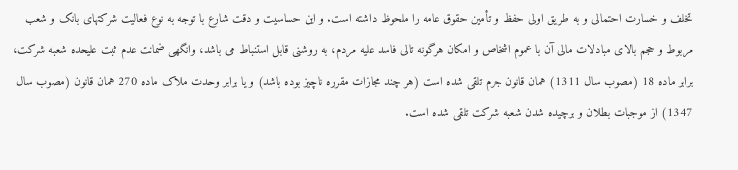تخلف و خسارت احتمالی و به طریق اولی حفظ و تأمین حقوق عامه را ملحوظ داشته است. و این حساسیت و دقت شارع با توجه به نوع فعالیت شرکتهای بانک و شعب مربوط و حجم بالای مبادلات مالی آن با عموم اشخاص و امکان هرگونه تالی فاسد علیه مردم، به روشنی قابل استنباط می باشد، وانگهی ضمانت عدم ثبت علیحده شعبه شرکت، برابر ماده 18 (مصوب سال 1311) همان قانون جرم تلقی شده است (هر چند مجازات مقرره ناچیز بوده باشد) و یا برابر وحدت ملاک ماده 270 همان قانون (مصوب سال 1347) از موجبات بطلان و برچیده شدن شعبه شرکت تلقی شده است.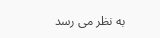به نظر می رسد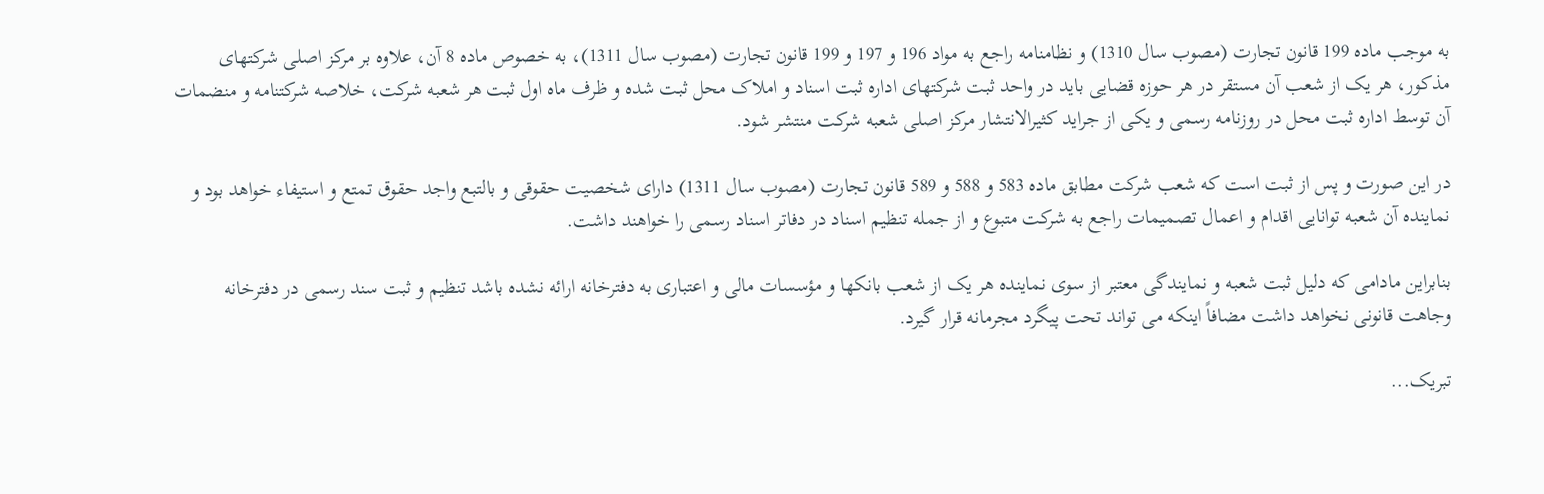به موجب ماده 199 قانون تجارت (مصوب سال 1310) و نظامنامه راجع به مواد 196 و 197 و 199 قانون تجارت (مصوب سال 1311)، به خصوص ماده 8 آن، علاوه بر مرکز اصلی شرکتهای مذکور، هر یک از شعب آن مستقر در هر حوزه قضایی باید در واحد ثبت شرکتهای اداره ثبت اسناد و املاک محل ثبت شده و ظرف ماه اول ثبت هر شعبه شرکت، خلاصه شرکتنامه و منضمات آن توسط اداره ثبت محل در روزنامه رسمی و یکی از جراید کثیرالانتشار مرکز اصلی شعبه شرکت منتشر شود.

در این صورت و پس از ثبت است که شعب شرکت مطابق ماده 583 و 588 و 589 قانون تجارت (مصوب سال 1311) دارای شخصیت حقوقی و بالتبع واجد حقوق تمتع و استیفاء خواهد بود و نماینده آن شعبه توانایی اقدام و اعمال تصمیمات راجع به شرکت متبوع و از جمله تنظیم اسناد در دفاتر اسناد رسمی را خواهند داشت.

بنابراین مادامی که دلیل ثبت شعبه و نمایندگی معتبر از سوی نماینده هر یک از شعب بانکها و مؤسسات مالی و اعتباری به دفترخانه ارائه نشده باشد تنظیم و ثبت سند رسمی در دفترخانه وجاهت قانونی نخواهد داشت مضافاً اینکه می تواند تحت پیگرد مجرمانه قرار گیرد.

تبریک...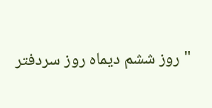"روز ششم دیماه روز سردفتر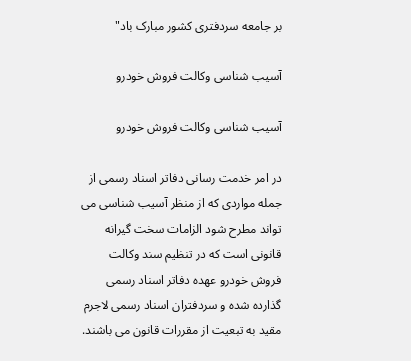بر جامعه سردفتری کشور مبارک باد"

آسیب شناسی وکالت فروش خودرو

آسیب شناسی وکالت فروش خودرو

در امر خدمت رسانی دفاتر اسناد رسمی از جمله مواردی که از منظر آسیب شناسی می تواند مطرح شود الزامات سخت گیرانه قانونی است که در تنظیم سند وکالت فروش خودرو عهده دفاتر اسناد رسمی گذارده شده و سردفتران اسناد رسمی لاجرم مقید به تبعیت از مقررات قانون می باشند.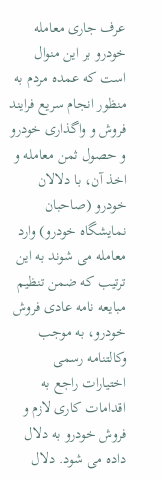عرف جاری معامله خودرو بر این منوال است که عمده مردم به منظور انجام سریع فرایند فروش و واگذاری خودرو و حصول ثمن معامله و اخذ آن، با دلالان خودرو (صاحبان نمایشگاه خودرو) وارد معامله می شوند به این ترتیب که ضمن تنظیم مبایعه نامه عادی فروش خودرو، به موجب وکالتنامه رسمی اختیارات راجع به اقدامات کاری لازم و فروش خودرو به دلال داده می شود. دلال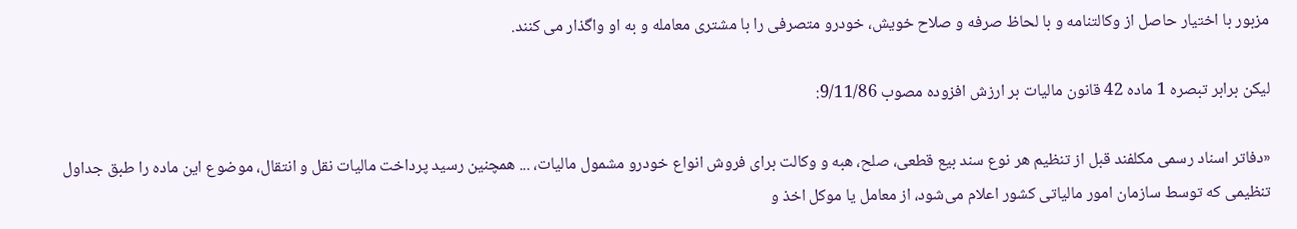مزبور با اختیار حاصل از وکالتنامه و با لحاظ صرفه و صلاح خویش، خودرو متصرفی را با مشتری معامله و به او واگذار می کنند.

لیکن برابر تبصره 1 ماده 42 قانون مالیات بر ارزش افزوده مصوب 9/11/86:

«دفاتر اسناد رسمی مکلفند قبل از تنظیم هر نوع سند بیع قطعی، صلح، هبه و وکالت برای فروش انواع خودرو مشمول مالیات، ... همچنین رسید پرداخت مالیات نقل و انتقال، موضوع این ماده را طبق جداول تنظیمی که توسط سازمان امور مالیاتی کشور اعلام می‌شود، از معامل یا موکل اخذ و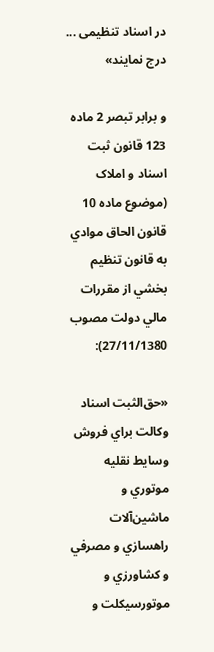در اسناد تنظیمی ... درج نمایند»

و برابر تبصر 2 ماده 123 قانون ثبت اسناد و املاک (موضوع ماده 10 قانون الحاق موادي به قانون تنظيم بخشي از مقررات مالي دولت مصوب 27/11/1380):

«حق‌الثبت اسناد وكالت براي فروش وسايط نقليه موتوري و ماشين‌آلات راهسازي و مصرفي و كشاورزي و موتورسيكلت و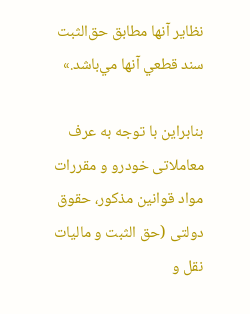نظاير آنها مطابق حق‌الثبت سند قطعي آنها مي‌باشد.»

بنابراین با توجه به عرف معاملاتی خودرو و مقررات مواد قوانین مذکور، حقوق دولتی (حق الثبت و مالیات نقل و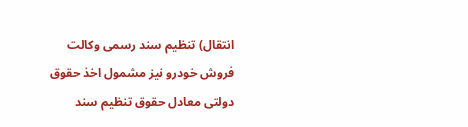انتقال) تنظیم سند رسمی وکالت فروش خودرو نیز مشمول اخذ حقوق دولتی معادل حقوق تنظیم سند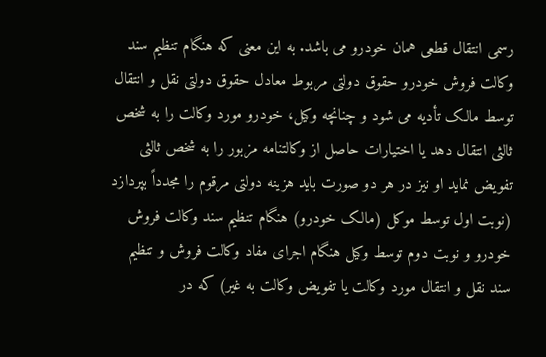رسمی انتقال قطعی همان خودرو می باشد. به این معنی که هنگام تنظیم سند وکالت فروش خودرو حقوق دولتی مربوط معادل حقوق دولتی نقل و انتقال توسط مالک تأدیه می شود و چنانچه وکیل، خودرو مورد وکالت را به شخص ثالثی انتقال دهد یا اختیارات حاصل از وکالتنامه مزبور را به شخص ثالثی تفویض نماید او نیز در هر دو صورت باید هزینه دولتی مرقوم را مجدداً بپردازد (نوبت اول توسط موکل (مالک خودرو) هنگام تنظیم سند وکالت فروش خودرو و نوبت دوم توسط وکیل هنگام اجرای مفاد وکالت فروش و تنظیم سند نقل و انتقال مورد وکالت یا تفویض وکالت به غیر) که در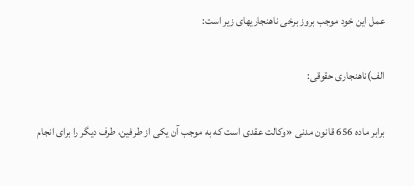عمل این خود موجب بروز برخی ناهنجاریهای زیر است:

الف)ناهنجاری حقوقی:

برابر ماده 656 قانون مدنی «وکالت عقدی است که به موجب آن یکی از طرفین، طرف دیگر را برای انجام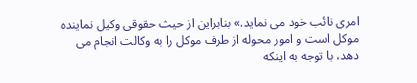امری نائب خود می نماید.» بنابراین از حیث حقوقی وکیل نماینده موکل است و امور محوله از طرف موکل را به وکالت انجام می دهد، با توجه به اینکه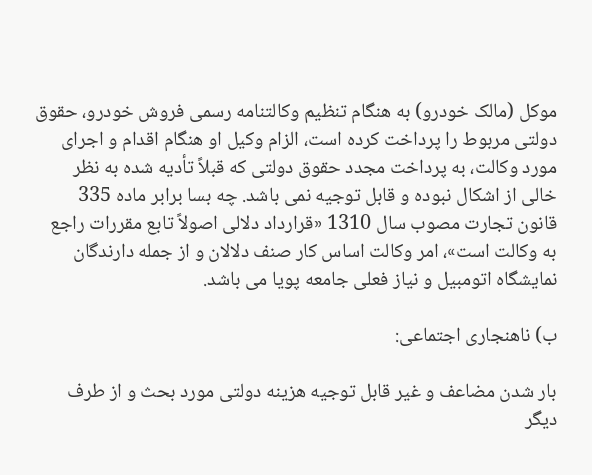موکل (مالک خودرو) به هنگام تنظیم وکالتنامه رسمی فروش خودرو، حقوق دولتی مربوط را پرداخت کرده است، الزام وکیل او هنگام اقدام و اجرای مورد وکالت، به پرداخت مجدد حقوق دولتی که قبلاً تأدیه شده به نظر خالی از اشکال نبوده و قابل توجیه نمی باشد. چه بسا برابر ماده 335 قانون تجارت مصوب سال 1310 «قرارداد دلالی اصولاً تابع مقررات راجع به وکالت است»، امر وکالت اساس کار صنف دلالان و از جمله دارندگان نمایشگاه اتومبیل و نیاز فعلی جامعه پویا می باشد.

ب) ناهنجاری اجتماعی:

بار شدن مضاعف و غیر قابل توجیه هزینه دولتی مورد بحث و از طرف دیگر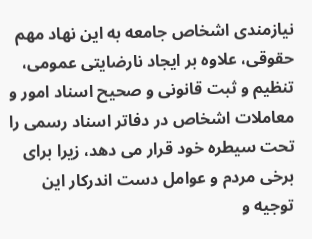نیازمندی اشخاص جامعه به این نهاد مهم حقوقی، علاوه بر ایجاد نارضایتی عمومی، تنظیم و ثبت قانونی و صحیح اسناد امور و معاملات اشخاص در دفاتر اسناد رسمی را تحت سیطره خود قرار می دهد، زیرا برای برخی مردم و عوامل دست اندرکار این توجیه و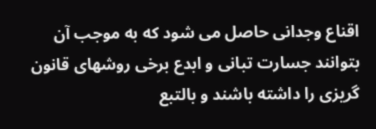اقناع وجدانی حاصل می شود که به موجب آن بتوانند جسارت تبانی و ابدع برخی روشهای قانون گریزی را داشته باشند و بالتبع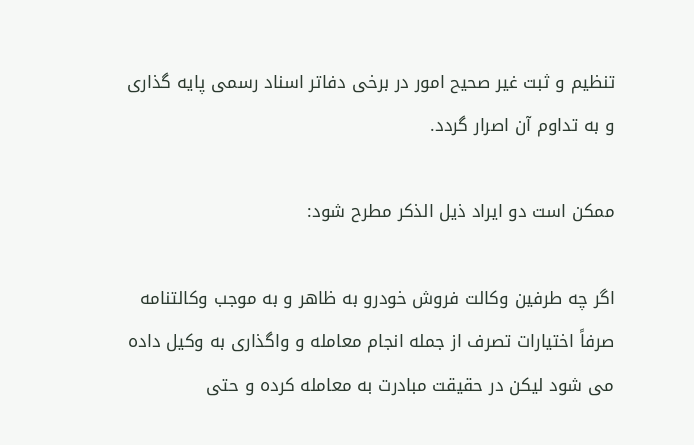تنظیم و ثبت غیر صحیح امور در برخی دفاتر اسناد رسمی پایه گذاری و به تداوم آن اصرار گردد.

ممکن است دو ایراد ذیل الذکر مطرح شود:

اگر چه طرفین وکالت فروش خودرو به ظاهر و به موجب وکالتنامه صرفاً اختیارات تصرف از جمله انجام معامله و واگذاری به وکیل داده می شود لیکن در حقیقت مبادرت به معامله کرده و حتی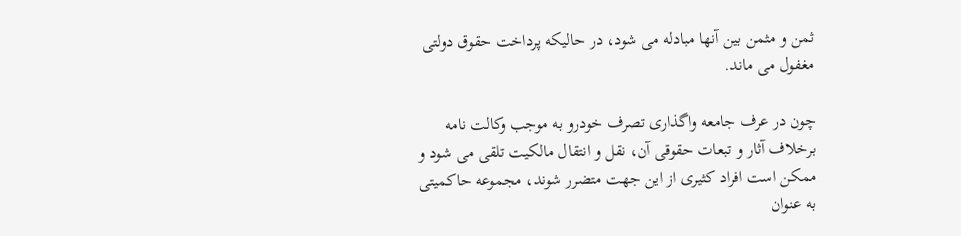ثمن و مثمن بین آنها مبادله می شود، در حالیکه پرداخت حقوق دولتی مغفول می ماند.

چون در عرف جامعه واگذاری تصرف خودرو به موجب وکالت نامه برخلاف آثار و تبعات حقوقی آن، نقل و انتقال مالکیت تلقی می شود و ممکن است افراد کثیری از این جهت متضرر شوند، مجموعه حاکمیتی به عنوان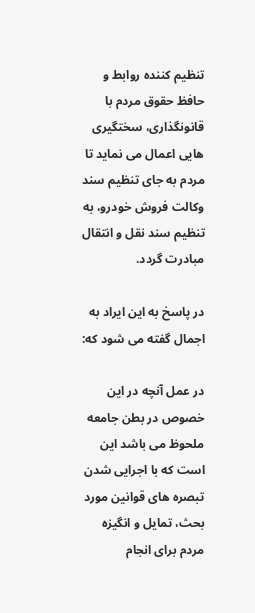تنظیم کننده روابط و حافظ حقوق مردم با قانونگذاری، سختگیری هایی اعمال می نماید تا مردم به جای تنظیم سند وکالت فروش خودرو، به تنظیم سند نقل و انتقال مبادرت گردد.

در پاسخ به این ایراد به اجمال گفته می شود که:

در عمل آنچه در این خصوص در بطن جامعه ملحوظ می باشد این است که با اجرایی شدن تبصره های قوانین مورد بحث، تمایل و انگیزه مردم برای انجام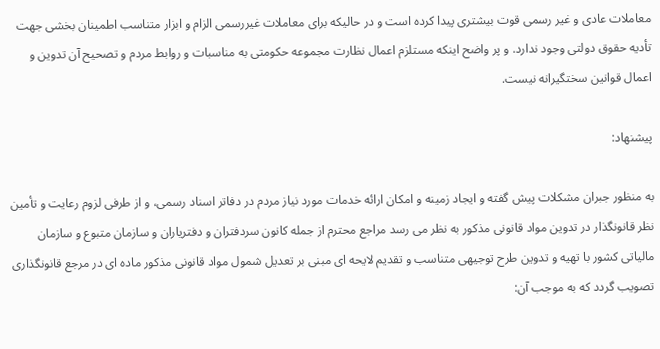معاملات عادی و غیر رسمی قوت بیشتری پیدا کرده است و در حالیکه برای معاملات غیررسمی الزام و ابزار متناسب اطمینان بخشی جهت تأدیه حقوق دولتی وجود ندارد. و پر واضح اینکه مستلزم اعمال نظارت مجموعه حکومتی به مناسبات و روابط مردم و تصحیح آن تدوین و اعمال قوانین سختگیرانه نیست.

پیشنهاد:

به منظور جبران مشکلات پیش گفته و ایجاد زمینه و امکان ارائه خدمات مورد نیاز مردم در دفاتر اسناد رسمی، و از طرفی لزوم رعایت و تأمین نظر قانونگذار در تدوین مواد قانونی مذکور به نظر می رسد مراجع محترم از جمله کانون سردفتران و دفتریاران و سازمان متبوع و سازمان مالیاتی کشور با تهیه و تدوین طرح توجیهی متناسب و تقدیم لایحه ای مبنی بر تعدیل شمول مواد قانونی مذکور ماده ای در مرجع قانونگذاری تصویب گردد که به موجب آن: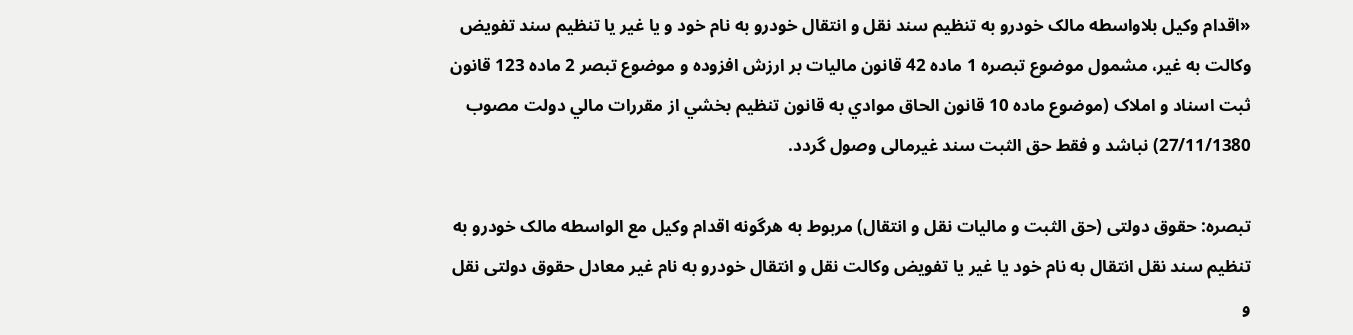«اقدام وکیل بلاواسطه مالک خودرو به تنظیم سند نقل و انتقال خودرو به نام خود و یا غیر یا تنظیم سند تفویض وکالت به غیر، مشمول موضوع تبصره 1 ماده 42 قانون مالیات بر ارزش افزوده و موضوع تبصر 2 ماده 123 قانون ثبت اسناد و املاک (موضوع ماده 10 قانون الحاق موادي به قانون تنظيم بخشي از مقررات مالي دولت مصوب 27/11/1380) نباشد و فقط حق الثبت سند غیرمالی وصول گردد.

تبصره: حقوق دولتی (حق الثبت و مالیات نقل و انتقال) مربوط به هرگونه اقدام وکیل مع الواسطه مالک خودرو به تنظیم سند نقل انتقال به نام خود یا غیر یا تفویض وکالت نقل و انتقال خودرو به نام غیر معادل حقوق دولتی نقل و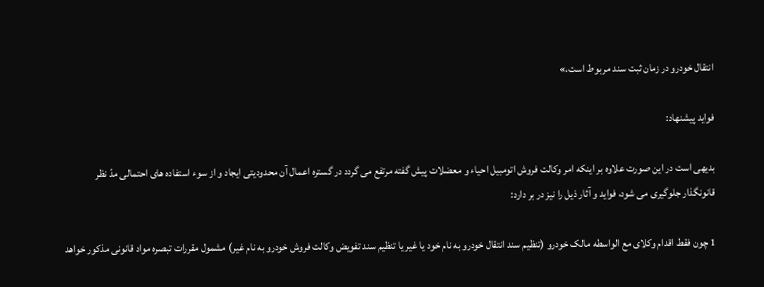انتقال خودرو در زمان ثبت سند مربوط است،»

فواید پیشنهاد:

بدیهی است در این صورت علاوه بر اینکه امر وکالت فروش اتومبیل احیاء و معضلات پیش گفته مرتفع می گردد در گستره اعمال آن محدودیتی ایجاد و از سوء استفاده های احتمالی مدّ نظر قانونگذار جلوگیری می شود، فواید و آثار ذیل را نیز در بر دارد:

1 چون فقط اقدام وکلای مع الواسطه مالک خودرو (تنظیم سند انتقال خودرو به نام خود یا غیر یا تنظیم سند تفویض وکالت فروش خودرو به نام غیر) مشمول مقررات تبصره مواد قانونی مذکور خواهد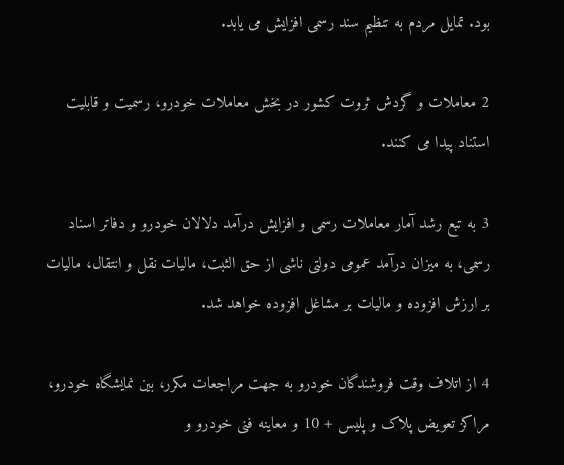بود. تمایل مردم به تنظیم سند رسمی افزایش می یابد.

2 معاملات و گردش ثروت کشور در بخش معاملات خودرو، رسمیت و قابلیت استناد پیدا می کنند.

3 به تبع رشد آمار معاملات رسمی و افزایش درآمد دلالان خودرو و دفاتر اسناد رسمی، به میزان درآمد عمومی دولتی ناشی از حق الثبت، مالیات نقل و انتقال، مالیات بر ارزش افزوده و مالیات بر مشاغل افزوده خواهد شد.

4 از اتلاف وقت فروشندگان خودرو به جهت مراجعات مکرر، بین نمایشگاه خودرو، مراکز تعویض پلاک و پلیس + 10 و معاینه فنی خودرو و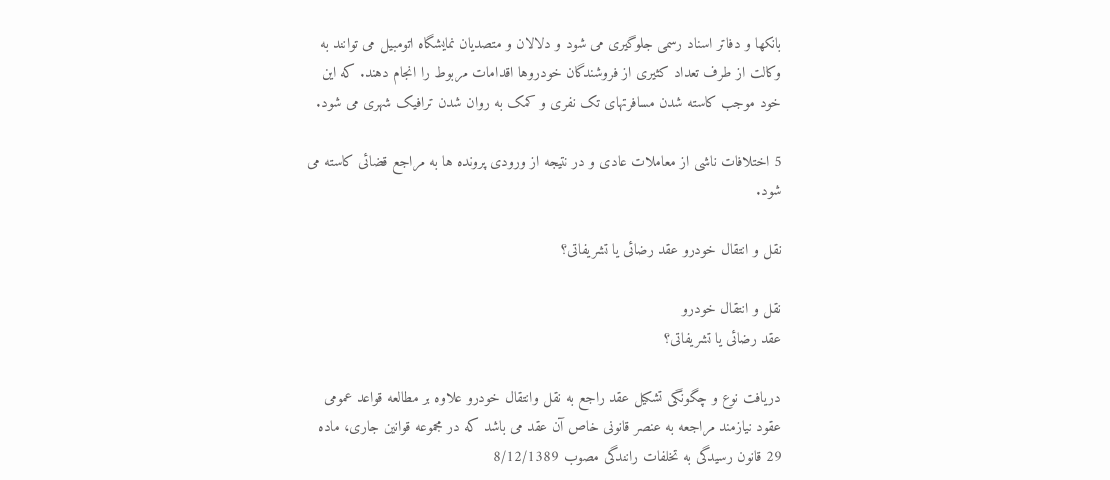بانکها و دفاتر اسناد رسمی جلوگیری می شود و دلالان و متصدیان نمایشگاه اتومبیل می توانند به وکالت از طرف تعداد کثیری از فروشندگان خودروها اقدامات مربوط را انجام دهند. که این خود موجب کاسته شدن مسافرتهای تک نفری و کمک به روان شدن ترافیک شهری می شود.

5 اختلافات ناشی از معاملات عادی و در نتیجه از ورودی پرونده ها به مراجع قضائی کاسته می شود.

نقل و انتقال خودرو عقد رضائی یا تشریفاتی؟

نقل و انتقال خودرو
عقد رضائی یا تشریفاتی؟

دریافت نوع و چگونگی تشکیل عقد راجع به نقل وانتقال خودرو علاوه بر مطالعه قواعد عمومی عقود نیازمند مراجعه به عنصر قانونی خاص آن عقد می باشد که در مجموعه قوانین جاری، ماده 29 قانون رسیدگی به تخلفات رانندگی مصوب 8/12/1389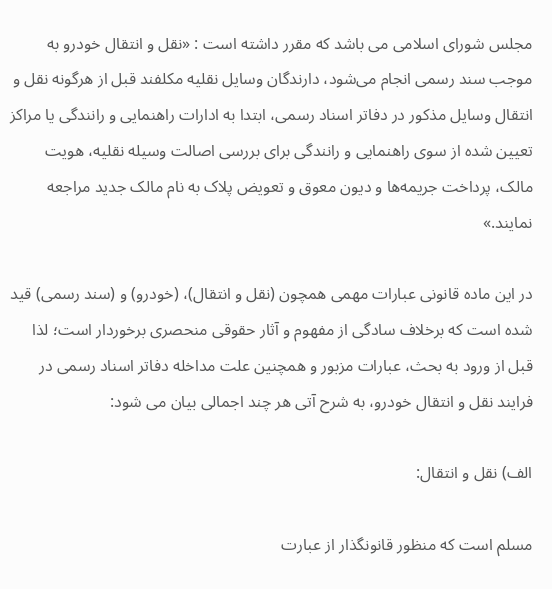مجلس شورای اسلامی می باشد که مقرر داشته است : «نقل و انتقال خودرو به موجب سند رسمی انجام می‌شود، دارندگان وسایل نقلیه مکلفند قبل از هرگونه نقل و انتقال وسایل مذکور در دفاتر اسناد رسمی، ابتدا به ادارات راهنمایی و رانندگی یا مراکز تعیین ‌شده از سوی راهنمایی و رانندگی برای بررسی اصالت وسیله نقلیه، هویت مالک، پرداخت جریمه‌ها و دیون معوق و تعویض پلاک به نام مالک جدید مراجعه نمایند.»

در این ماده قانونی عبارات مهمی همچون (نقل و انتقال)، (خودرو) و (سند رسمی) قید شده است که برخلاف سادگی از مفهوم و آثار حقوقی منحصری برخوردار است؛ لذا قبل از ورود به بحث، عبارات مزبور و همچنین علت مداخله دفاتر اسناد رسمی در فرایند نقل و انتقال خودرو، به شرح آتی هر چند اجمالی بیان می شود:

الف) نقل و انتقال:

مسلم است که منظور قانونگذار از عبارت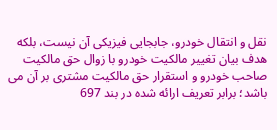نقل و انتقال خودرو، جابجایی فیزیکی آن نیست، بلکه هدف بیان تغییر مالکیت خودرو با زوال حق مالکیت صاحب خودرو و استقرار حق مالکیت مشتری بر آن می باشد؛ برابر تعریف ارائه شده در بند 697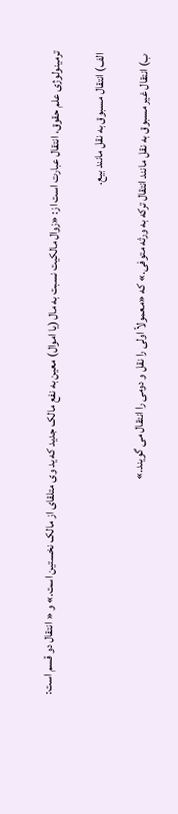ترمینولوژی علم حقوق، انتقال عبارت است از: «زوال مالکیت نسبت به مال (یا اموال) معین به نفع مالک جدید که ید وی متلقای از مالک نخستین است.» و « انتقال دو قسم است:

الف) انتقال مسبوق به نقل مانند بیع.

ب) انتقال غیر مسبوق به نقل مانند انتقال ترکه به ورثه متوفی.» که «معمولاً اولی را نقل و دومی را انتقال می گویند.»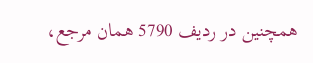همچنین در ردیف 5790 همان مرجع،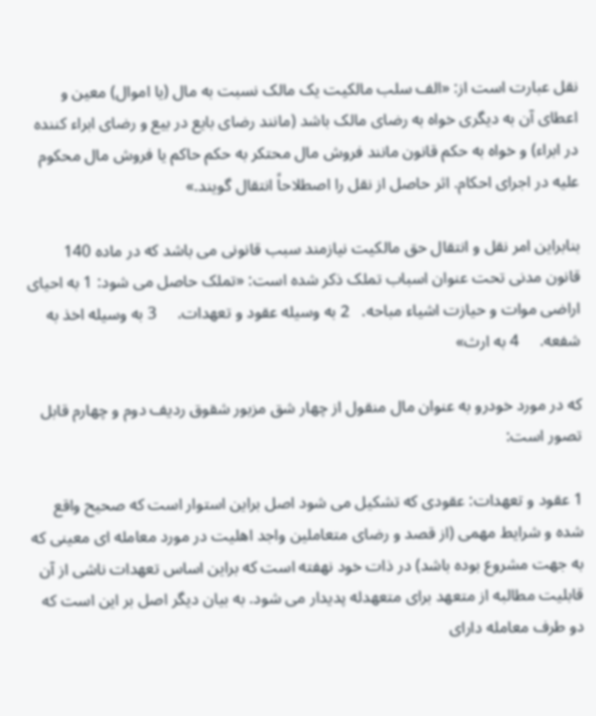نقل عبارت است از: «الف سلب مالکیت یک مالک نسبت به مال (یا اموال) معین و اعطای آن به دیگری خواه به رضای مالک باشد (مانند رضای بایع در بیع و رضای ابراء کننده در ابراء) و خواه به حکم قانون مانند فروش مال محتکر به حکم حاکم یا فروش مال محکوم علیه در اجرای احکام. اثر حاصل از نقل را اصطلاحاً انتقال گویند.»

بنابراین امر نقل و انتقال حق مالکیت نیازمند سبب قانونی می باشد که در ماده 140 قانون مدنی تحت عنوان اسباب تملک ذکر شده است: «تملک حاصل می شود: 1 به احیای اراضی موات و حیازت اشیاء مباحه.   2 به وسیله عقود و تعهدات.     3 به وسیله اخذ به شفعه.     4 به ارث»

که در مورد خودرو به عنوان مال منقول از چهار شق مزبور شقوق ردیف دوم و چهارم قابل تصور است:

1 عقود و تعهدات: عقودی که تشکیل می شود اصل براین استوار است که صحیح واقع شده و شرایط مهمی (از قصد و رضای متعاملین واجد اهلیت در مورد معامله ای معینی که به جهت مشروع بوده باشد) در ذات خود نهفته است که براین اساس تعهدات ناشی از آن قابلیت مطالبه از متعهد برای متعهدله پدیدار می شود. به بیان دیگر اصل بر این است که دو طرف معامله دارای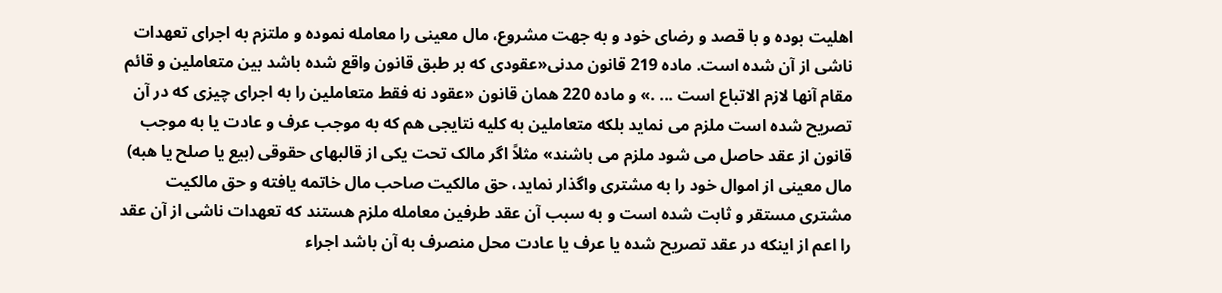اهلیت بوده و با قصد و رضای خود و به جهت مشروع، مال معینی را معامله نموده و ملتزم به اجرای تعهدات ناشی از آن شده است. ماده 219 قانون مدنی«عقودی که بر طبق قانون واقع شده باشد بین متعاملین و قائم مقام آنها لازم الاتباع است ... .» و ماده 220 همان قانون «عقود نه فقط متعاملین را به اجرای چیزی که در آن تصریح شده است ملزم می نماید بلکه متعاملین به کلیه نتایجی هم که به موجب عرف و عادت یا به موجب قانون از عقد حاصل می شود ملزم می باشند» مثلاً اگر مالک تحت یکی از قالبهای حقوقی (بیع یا صلح یا هبه) مال معینی از اموال خود را به مشتری واگذار نماید، حق مالکیت صاحب مال خاتمه یافته و حق مالکیت مشتری مستقر و ثابت شده است و به سبب آن عقد طرفین معامله ملزم هستند که تعهدات ناشی از آن عقد را اعم از اینکه در عقد تصریح شده یا عرف یا عادت محل منصرف به آن باشد اجراء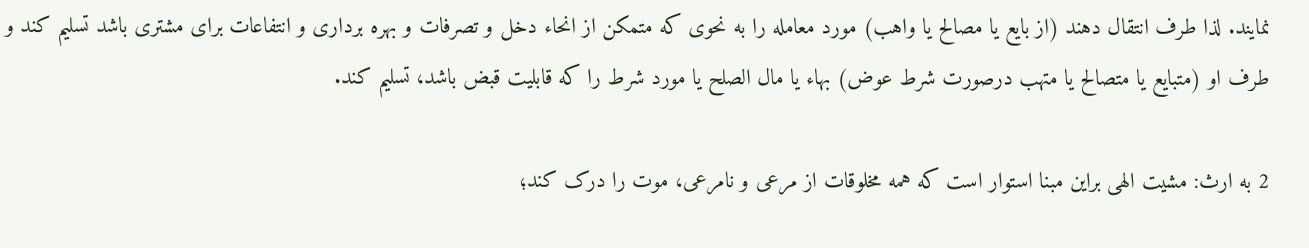نمایند. لذا طرف انتقال دهند (از بایع یا مصالح یا واهب) مورد معامله را به نحوی که متمکن از انحاء دخل و تصرفات و بهره برداری و انتفاعات برای مشتری باشد تسلیم کند و طرف او (متبایع یا متصالح یا متهب درصورت شرط عوض) بهاء یا مال الصلح یا مورد شرط را که قابلیت قبض باشد، تسلیم کند.

2 به ارث: مشیت الهی براین مبنا استوار است که همه مخلوقات از مرعی و نامرعی، موت را درک کند؛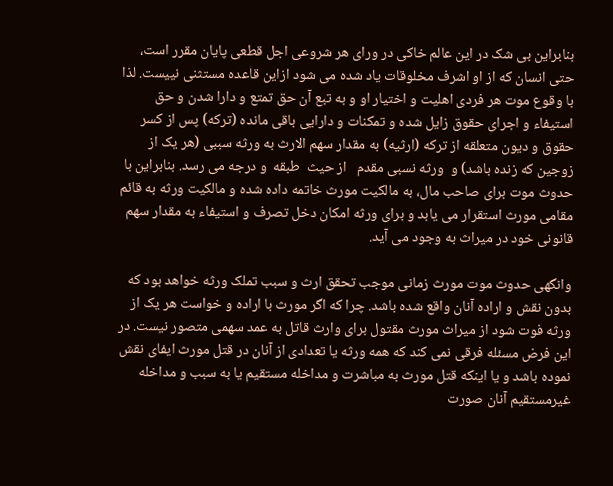بنابراین بی شک در این عالم خاکی در ورای هر شروعی اجل قطعی پایان مقرر است، حتی انسان که از او اشرف مخلوقات یاد شده می شود ازاین قاعده مستثنی نییست. لذا با وقوع موت هر فردی اهلیت و اختیار او و به تبع آن حق تمتع و دارا شدن و حق استیفاء و اجرای حقوق زایل شده و تمکنات و دارایی باقی مانده (ترکه) پس از کسر حقوق و دیون متعلقه از ترکه (ارثیه) به مقدار سهم الارث به ورثه سببی (هر یک از زوجین که زنده باشد) و  ورثه نسبی مقدم   از حیث  طبقه  و درجه می رسد. بنابراین با حدوث موت برای صاحب مال، به مالکیت مورث خاتمه داده شده و مالکیت ورثه به قائم مقامی مورث استقرار می یابد و برای ورثه امکان دخل تصرف و استیفاء به مقدار سهم قانونی خود در میراث به وجود می آید.

وانگهی حدوث موت مورث زمانی موجب تحقق ارث و سبب تملک ورثه خواهد بود که بدون نقش و اراده آنان واقع شده باشد. چرا که اگر مورث با اراده و خواست هر یک از ورثه فوت شود از میراث مورث مقتول برای وارث قاتل به عمد سهمی متصور نیست. در این فرض مسئله فرقی نمی کند که همه ورثه یا تعدادی از آنان در قتل مورث ایفای نقش نموده باشد و یا اینکه قتل مورث به مباشرت و مداخله مستقیم یا به سبب و مداخله غیرمستقیم آنان صورت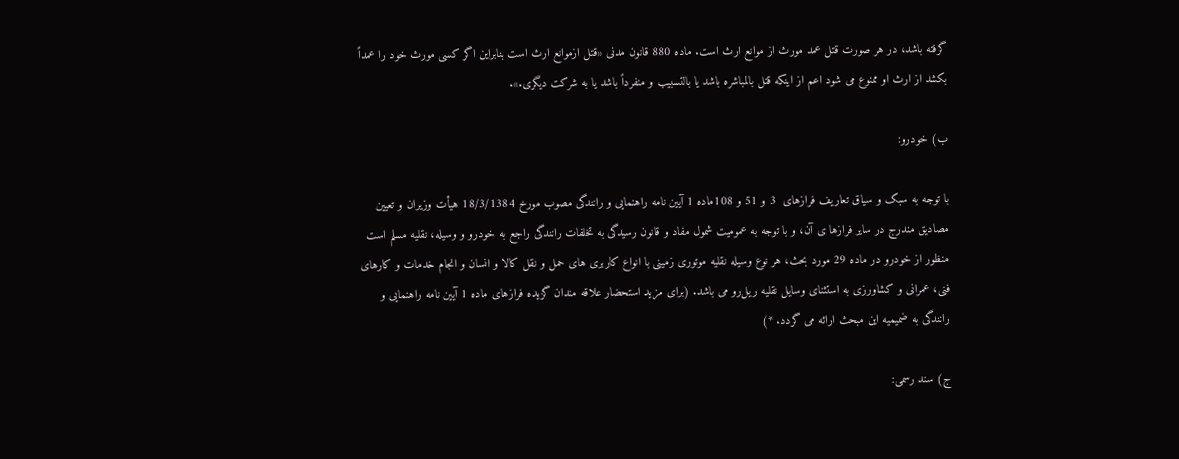گرفته باشد، در هر صورت قتل عمد مورث از موانع ارث است. ماده 880 قانون مدنی «قتل ازموانع ارث است بنابراین اگر کسی مورث خود را عمداً بکشد از ارث او ممنوع می شود اعم از اینکه قتل بالمباشره باشد یا بالتسبیب و منفرداً باشد یا به شرکت دیگری.».

ب) خودرو:

با توجه به سبک و سیاق تعاریف فرازهای  3 و 51 و 108ماده 1 آیین نامه راهنمایی و رانندگی مصوب مورخ 18/3/1384 هیأت وزیران و تعیین مصادیق مندرج در سایر فرازها ی آن، و با توجه به عمومیت شمول مفاد و قانون رسیدگی به تخلفات رانندگی راجع به خودرو و وسیله، نقلیه مسلم است منظور از خودرو در ماده 29 مورد بحث، هر نوع وسیله نقلیه موتوری زمینی با انواع کاربری های حمل و نقل کالا و انسان و انجام خدمات و کارهای فنی، عمرانی و کشاورزی به استثنای وسایل نقلیه ریل‌رو می باشد. (برای مزید استحضار علاقه مندان گزیده فرازهای ماده 1 آیین نامه راهنمایی و رانندگی به ضمیمیه این مبحث ارائه می گردد. *)

ج) سند رسمی: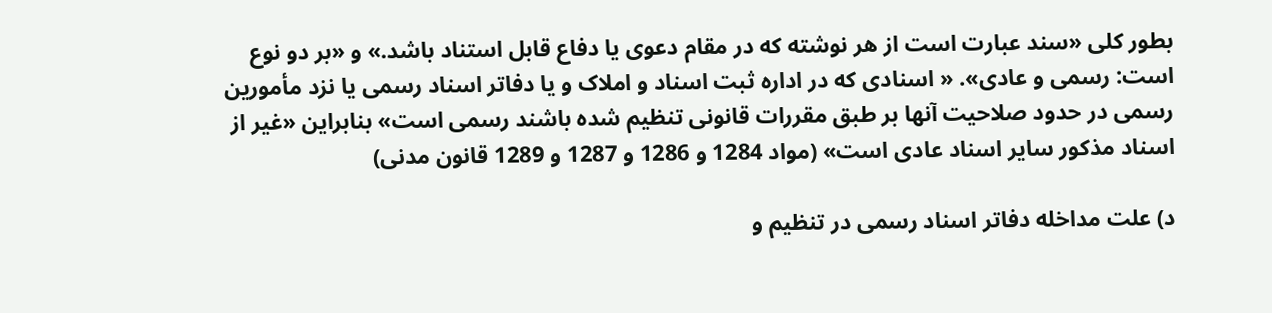بطور کلی «سند عبارت است از هر نوشته که در مقام دعوی یا دفاع قابل استناد باشد.» و «بر دو نوع است: رسمی و عادی». « اسنادی که در اداره ثبت اسناد و املاک و یا دفاتر اسناد رسمی یا نزد مأمورین رسمی در حدود صلاحیت آنها بر طبق مقررات قانونی تنظیم شده باشند رسمی است» بنابراین «غیر از اسناد مذکور سایر اسناد عادی است» (مواد 1284 و 1286 و 1287 و 1289 قانون مدنی)

د) علت مداخله دفاتر اسناد رسمی در تنظیم و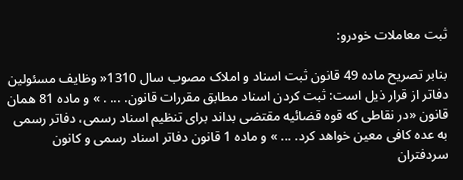ثبت معاملات خودرو:

بنابر تصریح ماده 49 قانون ثبت اسناد و املاک مصوب سال 1310« وظایف مسئولین دفاتر از قرار ذیل است: ثبت كردن اسناد مطابق مقررات قانون. ... . » و ماده 81 همان قانون «در نقاطی كه قوه قضائیه مقتضی بداند برای تنظیم اسناد رسمی، دفاتر رسمی به عده كافی معین خواهد كرد. ... » و ماده 1 قانون دفاتر اسناد رسمی و كانون سردفتران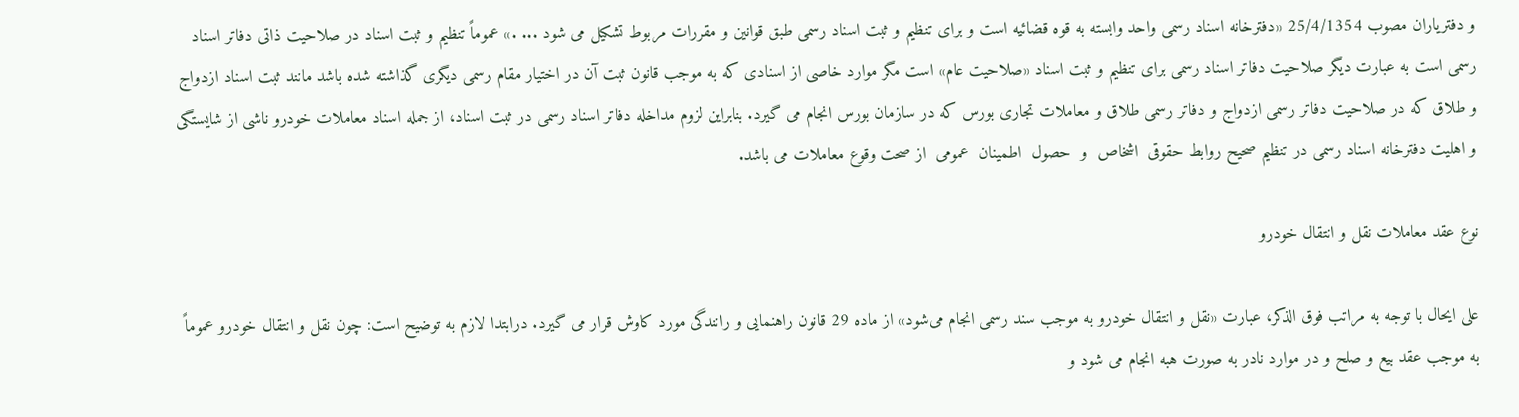و دفتریاران مصوب 25/4/1354 «دفترخانه اسناد رسمی واحد وابسته به قوه قضائیه است و برای تنظیم و ثبت اسناد رسمی طبق قوانین و مقررات مربوط تشكیل می شود ... .» عموماً تنظیم و ثبت اسناد در صلاحیت ذاتی دفاتر اسناد رسمی است به عبارت دیگر صلاحیت دفاتر اسناد رسمی برای تنظیم و ثبت اسناد «صلاحیت عام» است مگر موارد خاصی از اسنادی که به موجب قانون ثبت آن در اختیار مقام رسمی دیگری گذاشته شده باشد مانند ثبت اسناد ازدواج و طلاق که در صلاحیت دفاتر رسمی ازدواج و دفاتر رسمی طلاق و معاملات تجاری بورس که در سازمان بورس انجام می گیرد. بنابراین لزوم مداخله دفاتر اسناد رسمی در ثبت اسناد، از جمله اسناد معاملات خودرو ناشی از شایستگی و اهلیت دفترخانه اسناد رسمی در تنظیم صحیح روابط حقوقی  اشخاص  و  حصول  اطمینان  عمومی  از صحت وقوع معاملات می باشد.

نوع عقد معاملات نقل و انتقال خودرو

علی ایحال با توجه به مراتب فوق الذکر، عبارت «نقل و انتقال خودرو به موجب سند رسمی انجام می‌شود» از ماده 29 قانون راهنمایی و رانندگی مورد کاوش قرار می گیرد. درابتدا لازم به توضیح است: چون نقل و انتقال خودرو عموماً به موجب عقد بیع و صلح و در موارد نادر به صورت هبه انجام می شود و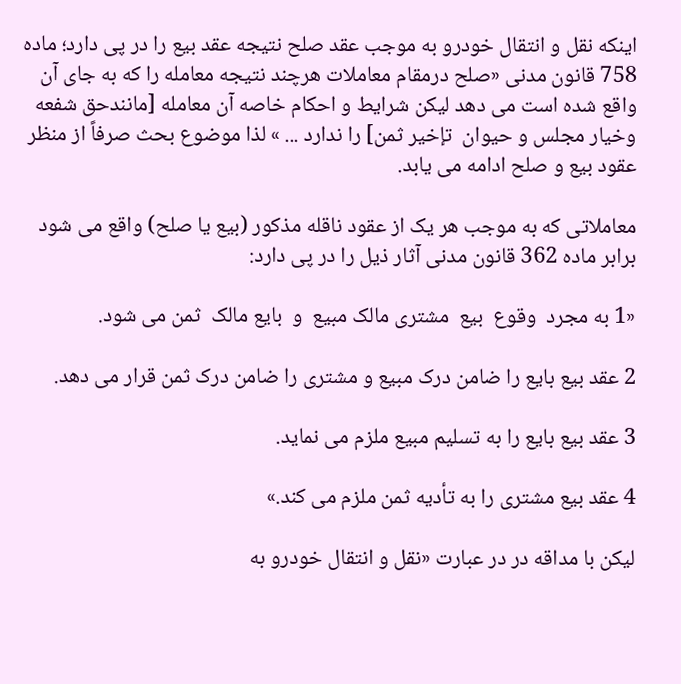اینکه نقل و انتقال خودرو به موجب عقد صلح نتیجه عقد بیع را در پی دارد؛ ماده 758 قانون مدنی «صلح درمقام معاملات هرچند نتیجه معامله را که به جای آن واقع شده است می دهد لیکن شرایط و احکام خاصه آن معامله [مانندحق شفعه وخیار مجلس و حیوان  تإخیر ثمن] را ندارد ... » لذا موضوع بحث صرفاً از منظر عقود بیع و صلح ادامه می یابد.

معاملاتی که به موجب هر یک از عقود ناقله مذکور (بیع یا صلح) واقع می شود برابر ماده 362 قانون مدنی آثار ذیل را در پی دارد:

«1 به مجرد  وقوع  بیع  مشتری مالک مبیع  و  بایع مالک  ثمن می شود.

2 عقد بیع بایع را ضامن درک مبیع و مشتری را ضامن درک ثمن قرار می دهد.

3 عقد بیع بایع را به تسلیم مبیع ملزم می نماید.

4 عقد بیع مشتری را به تأدیه ثمن ملزم می کند.»

لیکن با مداقه در در عبارت «نقل و انتقال خودرو به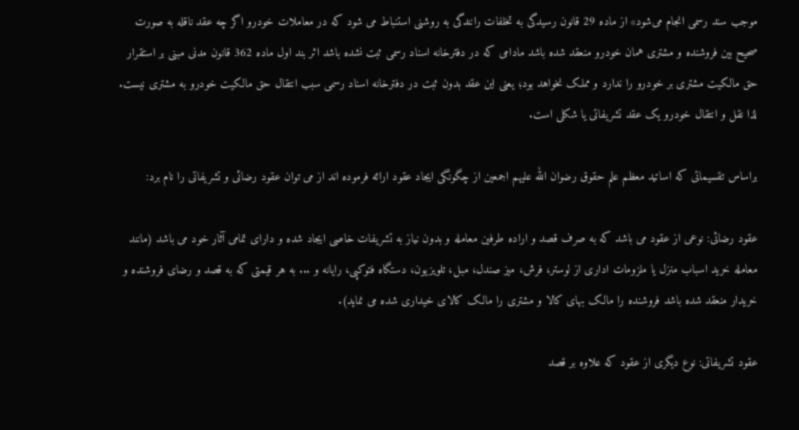موجب سند رسمی انجام می‌شود» از ماده 29 قانون رسیدگی به تخلفات رانندگی به روشنی استنباط می شود که در معاملات خودرو اگر چه عقد ناقله به صورت صحیح بین فروشنده و مشتری همان خودرو منعقد شده باشد مادامی که در دفترخانه اسناد رسمی ثبت نشده باشد اثر بند اول ماده 362 قانون مدنی مبنی بر استقرار حق مالکیت مشتری بر خودرو را ندارد و مملک نخواهد بود؛ یعنی این عقد بدون ثبت در دفترخانه اسناد رسمی سبب انتقال حق مالکیت خودرو به مشتری نیست. لذا نقل و انتقال خودرو یک عقد تشریفاتی یا شکلی است.

براساس تقسیماتی که اساتید معظم علم حقوق رضوان الله علیهم اجمعین از چگونگی ایجاد عقود ارائه فرموده اند از می توان عقود رضائی و تشریفاتی را نام برد:

عقود رضائی: نوعی از عقود می باشد که به صرف قصد و اراده طرفین معامله و بدون نیاز به تشریفات خاصی ایجاد شده و دارای تمامی آثار خود می باشد (مانند معامله خرید اسباب منزل یا ملزومات اداری از لوستر، فرش، میز صندل، مبل، تلویزیون، دستگاه فتوکپی، رایانه و ... به هر قیمتی که به قصد و رضای فروشنده و خریدار منعقد شده باشد فروشنده را مالک بهای کالا و مشتری را مالک کالای خیداری شده می نماید).

عقود تشریفاتی: نوع دیگری از عقود که علاوه بر قصد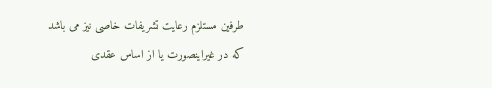طرفین مستلزم رعایت تشریفات خاصی نیز می باشد که در غیراینصورت یا از اساس عقدی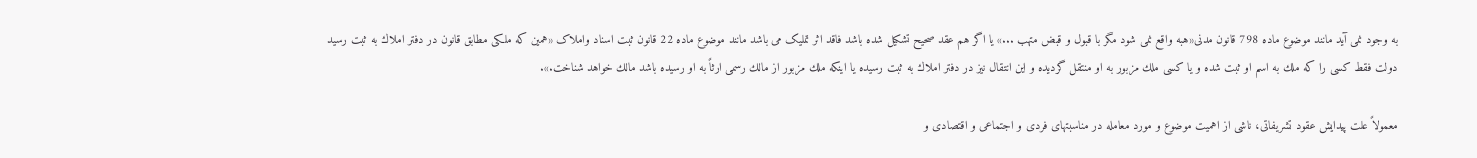به وجود نمی آید مانند موضوع ماده 798 قانون مدنی«هبه واقع نمی شود مگر با قبول و قبض متهب ...» یا اگر هم عقد صحیح تشکیل شده باشد فاقد اثر تملیک می باشد مانند موضوع ماده 22 قانون ثبت اسناد واملاک «همین كه ملكی مطابق قانون در دفتر املاك به ثبت رسید دولت فقط كسی را كه ملك به اسم او ثبت شده و یا كسی ملك مزبور به او منتقل گردیده و این انتقال نیز در دفتر املاك به ثبت رسیده یا اینكه ملك مزبور از مالك رسمی ارثاً به او رسیده باشد مالك خواهد شناخت.».

معمولاً علت پیدایش عقود تشریفاتی، ناشی از اهمیت موضوع و مورد معامله در مناسبتهای فردی و اجتماعی و اقتصادی و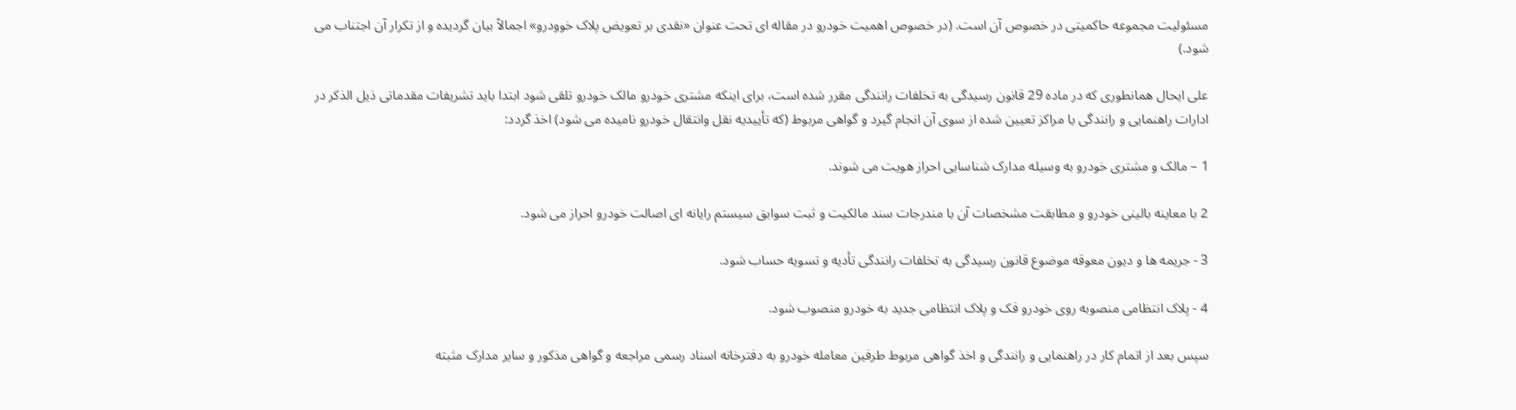مسئولیت مجموعه حاکمیتی در خصوص آن است. (در خصوص اهمیت خودرو در مقاله ای تحت عنوان «نقدی بر تعویض پلاک خوودرو» اجمالاً بیان گردیده و از تکرار آن اجتناب می شود.)

علی ایحال همانطوری که در ماده 29 قانون رسیدگی به تخلفات رانندگی مقرر شده است، برای اینکه مشتری خودرو مالک خودرو تلقی شود ابتدا باید تشریفات مقدماتی ذیل الذکر در ادارات راهنمایی و رانندگی یا مراکز تعیین ‌شده از سوی آن انجام گیرد و گواهی مربوط (که تأییدیه نقل وانتقال خودرو نامیده می شود) اخذ گردد:

1 – مالک و مشتری خودرو به وسیله مدارک شناسایی احراز هویت می شوند.

2 با معاینه بالینی خودرو و مطابقت مشخصات آن با مندرجات سند مالکیت و ثبت سوابق سیستم رایانه ای اصالت خودرو احراز می شود.

3 - جریمه ها و دیون معوقه موضوع قانون رسیدگی به تخلفات رانندگی تأدیه و تسویه حساب شود.

4 - پلاک انتظامی منصوبه روی خودرو فک و پلاک انتظامی جدید به خودرو منصوب شود.

سپس بعد از اتمام کار در راهنمایی و رانندگی و اخذ گواهی مربوط طرفین معامله خودرو به دفترخانه اسناد رسمی مراجعه و گواهی مذکور و سایر مدارک مثبته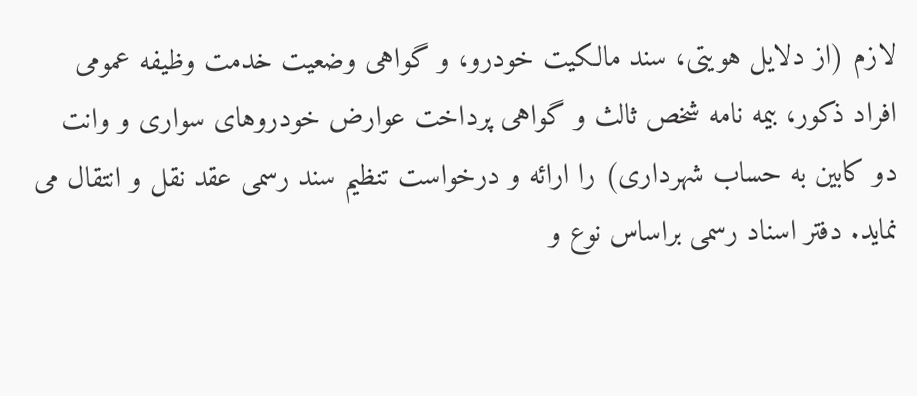لازم (از دلایل هویتی، سند مالکیت خودرو، و گواهی وضعیت خدمت وظیفه عمومی افراد ذکور، بیمه نامه شخص ثالث و گواهی پرداخت عوارض خودروهای سواری و وانت دو کابین به حساب شهرداری) را ارائه و درخواست تنظیم سند رسمی عقد نقل و انتقال می نماید. دفتر اسناد رسمی براساس نوع و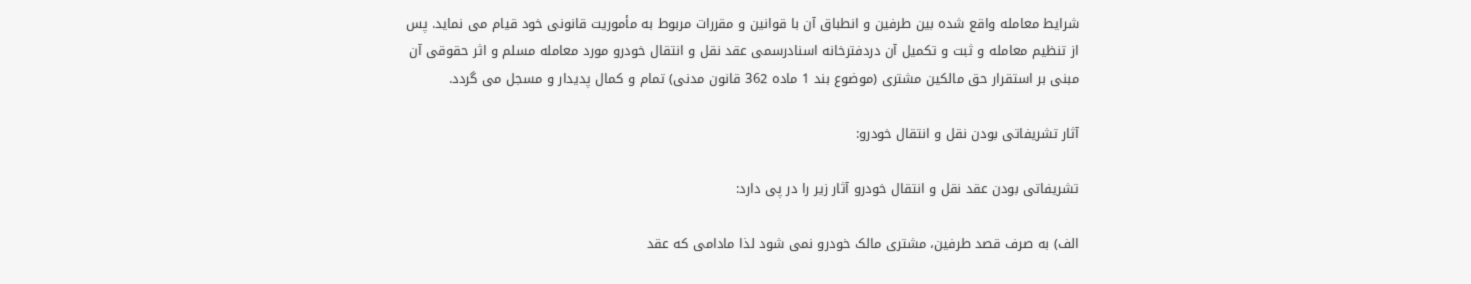شرایط معامله واقع شده بین طرفین و انطباق آن با قوانین و مقررات مربوط به مأموریت قانونی خود قیام می نماید. پس از تنظیم معامله و ثبت و تکمیل آن دردفترخانه اسنادرسمی عقد نقل و انتقال خودرو مورد معامله مسلم و اثر حقوقی آن مبنی بر استقرار حق مالکین مشتری (موضوع بند 1 ماده 362 قانون مدنی) تمام و کمال پدیدار و مسجل می گردد.

آثار تشریفاتی بودن نقل و انتقال خودرو:

تشریفاتی بودن عقد نقل و انتقال خودرو آثار زیر را در پی دارد:

الف) به صرف قصد طرفین، مشتری مالک خودرو نمی شود لذا مادامی که عقد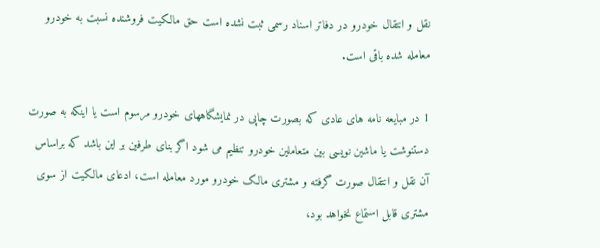نقل و انتقال خودرو در دفاتر اسناد رسمی ثبت نشده است حق مالکیت فروشنده نسبت به خودرو معامله شده باقی است.

1 در مبایعه نامه های عادی که بصورت چاپی در نمایشگاههای خودرو مرسوم است یا اینکه به صورت دستنوشت یا ماشین نویسی بین متعاملین خودرو تنظیم می شود اگر بنای طرفین بر این باشد که براساس آن نقل و انتقال صورت گرفته و مشتری مالک خودرو مورد معامله است، ادعای مالکیت از سوی مشتری قابل استماع نخواهد بود،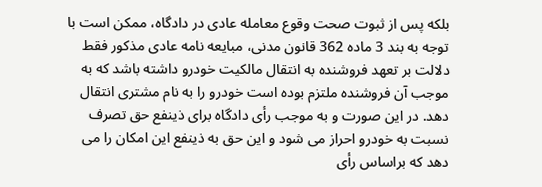بلکه پس از ثبوت صحت وقوع معامله عادی در دادگاه، ممکن است با توجه به بند 3 ماده 362 قانون مدنی، مبایعه نامه عادی مذکور فقط دلالت بر تعهد فروشنده به انتقال مالکیت خودرو داشته باشد که به موجب آن فروشنده ملتزم بوده است خودرو را به نام مشتری انتقال دهد. در این صورت و به موجب رأی دادگاه برای ذینفع حق تصرف نسبت به خودرو احراز می شود و این حق به ذینفع این امکان را می دهد که براساس رأی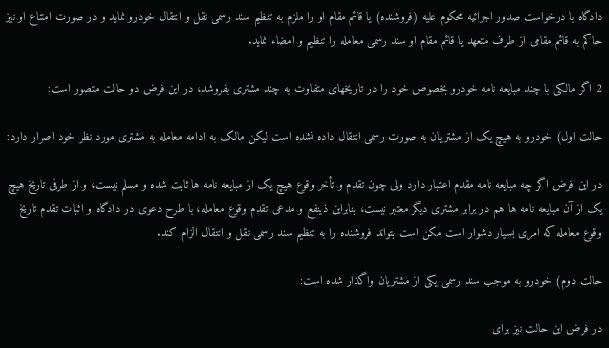دادگاه با درخواست صدور اجرائیه محکوم علیه (فروشنده) یا قائم مقام او را ملزم به تنظیم سند رسمی نقل و انتقال خودرو نماید و در صورت امتناع او نیز حاکم به قائم مقامی از طرف متعهد یا قائم مقام او سند رسمی معامله را تنظیم و امضاء نماید.

2 اگر مالکی با چند مبایعه نامه خودرو بخصوص خود را در تاریخهای متفاوت به چند مشتری بفروشد، در این فرض دو حالت متصور است:

حالت اول) خودرو به هیچ یک از مشتریان به صورت رسمی انتقال داده نشده است لیکن مالک به ادامه معامله به مشتری مورد نظر خود اصرار دارد:

در این فرض اگر چه مبایعه نامه مقدم اعتبار دارد ولی چون تقدم و تأخر وقوع هیچ یک از مبایعه نامه ها ثابت شده و مسلم نیست، و از طرفی تاریخ هیچ یک از آن مبایعه نامه ها هم در برابر مشتری دیگر معتبر نیست، بنابراین ذینفع و مدعی تقدم وقوع معامله، با طرح دعوی در دادگاه و اثبات تقدم تاریخ وقوع معامله که امری بسیار دشوار است مکن است بتواند فروشنده را به تنظیم سند رسمی نقل و انتقال الزام کند.

حالت دوم) خودرو به موجب سند رسمی یکی از مشتریان واگذار شده است:

در فرض این حالت نیز برای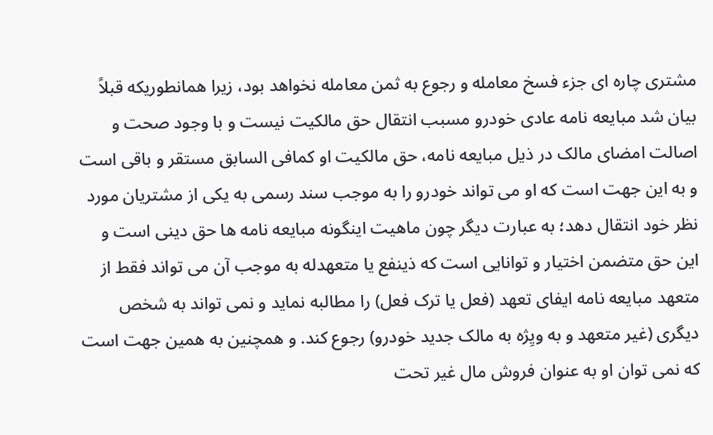مشتری چاره ای جزء فسخ معامله و رجوع به ثمن معامله نخواهد بود، زیرا همانطوریکه قبلاً بیان شد مبایعه نامه عادی خودرو مسبب انتقال حق مالکیت نیست و با وجود صحت و اصالت امضای مالک در ذیل مبایعه نامه، حق مالکیت او کمافی السابق مستقر و باقی است و به این جهت است که او می تواند خودرو را به موجب سند رسمی به یکی از مشتریان مورد نظر خود انتقال دهد؛ به عبارت دیگر چون ماهیت اینگونه مبایعه نامه ها حق دینی است و این حق متضمن اختیار و توانایی است که ذینفع یا متعهدله به موجب آن می تواند فقط از متعهد مبایعه نامه ایفای تعهد (فعل یا ترک فعل) را مطالبه نماید و نمی تواند به شخص دیگری (غیر متعهد و به ویِژه به مالک جدید خودرو) رجوع کند. و همچنین به همین جهت است که نمی توان او به عنوان فروش مال غیر تحت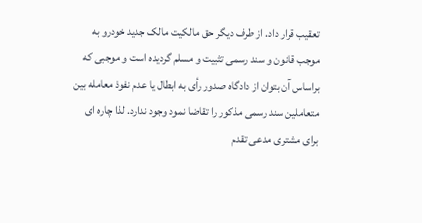تعقیب قرار داد. از طرف دیگر حق مالکیت مالک جدید خودرو به موجب قانون و سند رسمی تثبیت و مسلم گردیده است و موجبی که براساس آن بتوان از دادگاه صدور رأی به ابطال یا عدم نفوذ معامله بین متعاملین سند رسمی مذکور را تقاضا نمود وجود ندارد. لذا چاره ای برای مشتری مدعی تقدم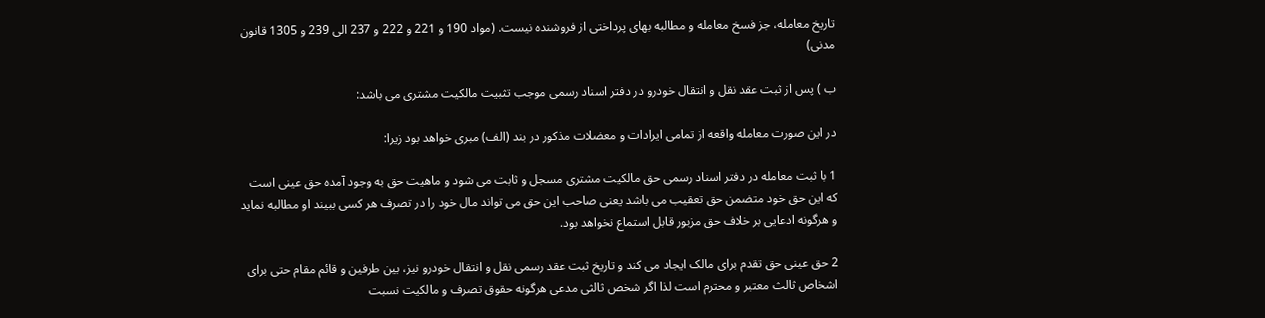تاریخ معامله، جز فسخ معامله و مطالبه بهای پرداختی از فروشنده نیست. (مواد 190 و 221 و 222 و 237 الی 239 و 1305 قانون مدنی)

ب ) پس از ثبت عقد نقل و انتقال خودرو در دفتر اسناد رسمی موجب تثبیت مالکیت مشتری می باشد:

در این صورت معامله واقعه از تمامی ایرادات و معضلات مذکور در بند (الف) مبری خواهد بود زیرا:

1 با ثبت معامله در دفتر اسناد رسمی حق مالکیت مشتری مسجل و ثابت می شود و ماهیت حق به وجود آمده حق عینی است که این حق خود متضمن حق تعقیب می باشد یعنی صاحب این حق می تواند مال خود را در تصرف هر کسی ببیند او مطالبه نماید و هرگونه ادعایی بر خلاف حق مزبور قابل استماع نخواهد بود.

2 حق عینی حق تقدم برای مالک ایجاد می کند و تاریخ ثبت عقد رسمی نقل و انتقال خودرو نیز، بین طرفین و قائم مقام حتی برای اشخاص ثالث معتبر و محترم است لذا اگر شخص ثالثی مدعی هرگونه حقوق تصرف و مالکیت نسبت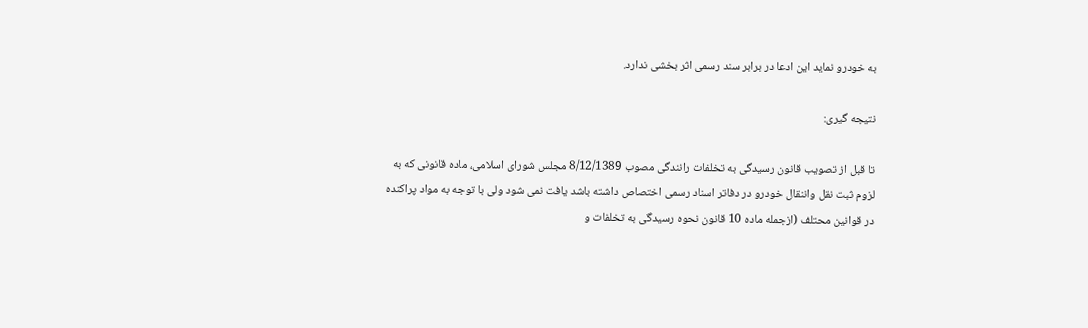به خودرو نماید این ادعا در برابر سند رسمی اثر بخشی ندارد.

نتیجه گیری:

تا قبل از تصویب قانون رسیدگی به تخلفات رانندگی مصوب 8/12/1389 مجلس شورای اسلامی، ماده قانونی که به لزوم ثبت نقل واننقال خودرو در دفاتر اسناد رسمی اختصاص داشته باشد یافت نمی شود ولی با توجه به مواد پراکنده در قوانین محتلف (ازجمله ماده 10 قانون نحوه رسیدگی به تخلفات و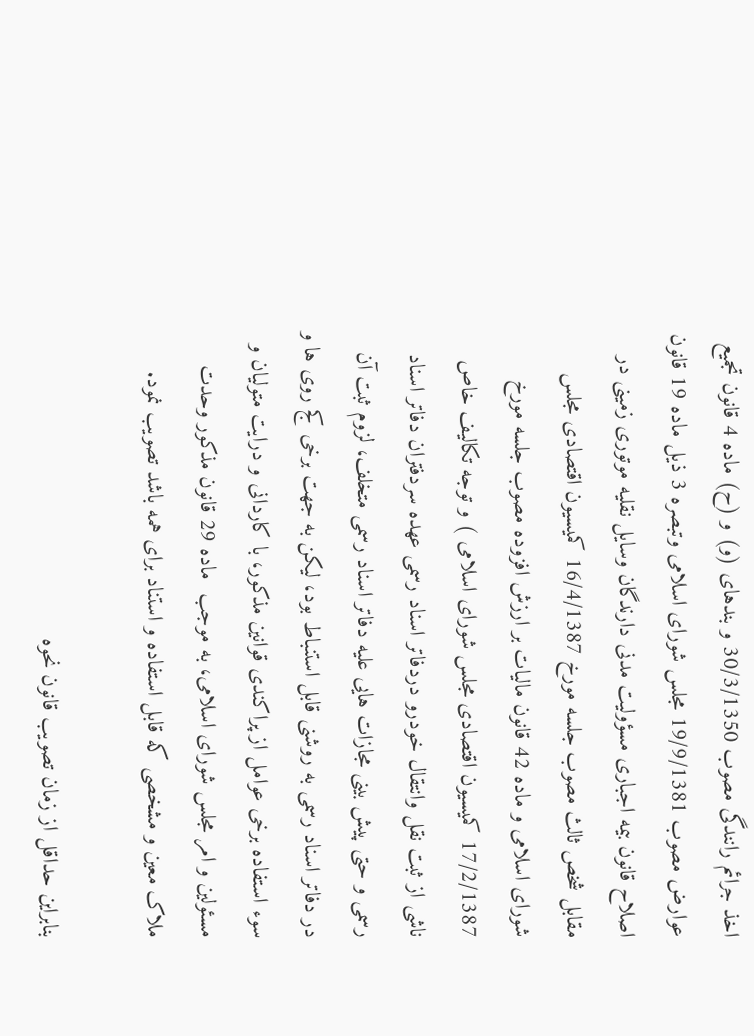اخذ جرائم رانندگی مصوب 30/3/1350 و بندهای (و) و (ح) ماده 4 قانون تجمیع عوارض مصوب 19/9/1381 مجلس شورای اسلامی وتبصره 3 ذیل ماده 19 قانون اصلاح قانون بيمه اجباری مسؤوليت ‌مدنی دارندگان وسايل نقليه موتوری زمينی در مقابل شخص ثالث مصوب جلسه مورخ 16/4/1387 كميسيون اقتصادی مجلس شورای اسلامی و ماده 42 قانون مالیات بر ارزش افزوده مصوب جلسه مورخ 17/2/1387 کمیسیون اقتصادی مجلس شورای اسلامی ) و توجه تکالیف خاص ناشی از ثبت نقل وانتقال خودرو دردفاتر اسناد رسمی عهده سردفتران دفاتر اسناد رسمی و حتی پیش بینی مجازات هایی علیه دفاتر اسناد رسمی متخلف، لزوم ثبت آن در دفاتر اسناد رسمی به روشنی قابل استنباط بود، لیکن به جهت برخی کج روی ها و سوء استفاده برخی عوامل از پراکندی قوانین مذکور، با کاردانی و درایت متولیان و مسئولین و امر مجلس شورای اسلامی، به موجب  ماده 29 قانون مذکور وحدت ملاک معین و مشخصی که قابل استفاده و استناد برای همه باشد تصویب نمود.

بنابراین حداقل از زمان تصویب قانون نحوه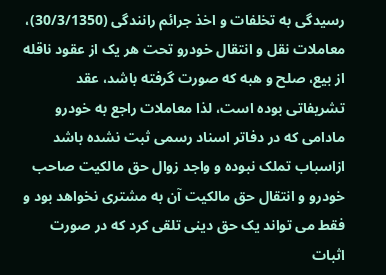رسیدگی به تخلفات و اخذ جرائم رانندگی (30/3/1350)، معاملات نقل و انتقال خودرو تحت هر یک از عقود ناقله از بیع، صلح و هبه که صورت گرفته باشد، عقد تشریفاتی بوده است، لذا معاملات راجع به خودرو مادامی که در دفاتر اسناد رسمی ثبت نشده باشد ازاسباب تملک نبوده و واجد زوال حق مالکیت صاحب خودرو و انتقال حق مالکیت آن به مشتری نخواهد بود و فقط می تواند یک حق دینی تلقی کرد که در صورت اثبات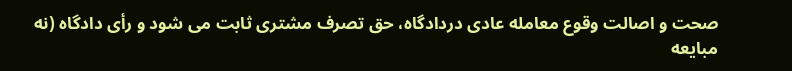صحت و اصالت وقوع معامله عادی دردادگاه، حق تصرف مشتری ثابت می شود و رأی دادگاه (نه مبایعه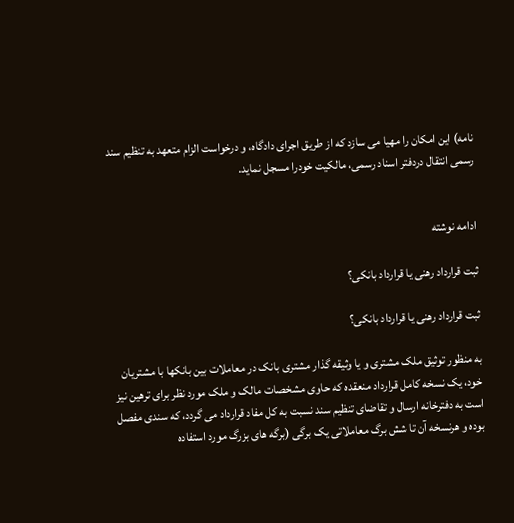نامه) این امکان را مهیا می سازد که از طریق اجرای دادگاه، و درخواست الزام متعهد به تنظیم سند رسمی انتقال دردفتر اسناد رسمی، مالکیت خودرا مسجل نماید.


ادامه نوشته

ثبت قرارداد رهنی یا قرارداد بانکی؟

ثبت قرارداد رهنی یا قرارداد بانکی؟

به منظور توثیق ملک مشتری و یا وثیقه گذار مشتری بانک در معاملات بین بانکها با مشتریان خود، یک نسخه کامل قرارداد منعقده که حاوی مشخصات مالک و ملک مورد نظر برای ترهین نیز است به دفترخانه ارسال و تقاضای تنظیم سند نسبت به کل مفاد قرارداد می گردد، که سندی مفصل بوده و هرنسخه آن تا شش برگ معاملاتی یک برگی (برگه های بزرگ مورد استفاده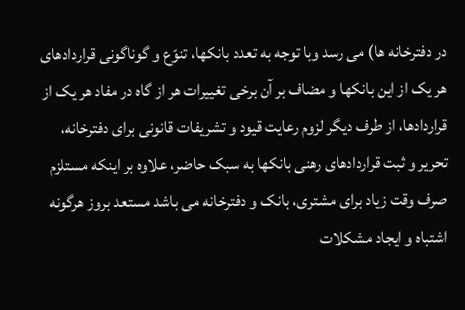در دفترخانه ها) می رسد وبا توجه به تعدد بانکها، تنوّع و گوناگونی قراردادهای هر یک از این بانکها و مضاف بر آن برخی تغییرات هر از گاه در مفاد هر یک از قراردادها، از طرف دیگر لزوم رعایت قیود و تشریفات قانونی برای دفترخانه، تحریر و ثبت قراردادهای رهنی بانکها به سبک حاضر، علاوه بر اینکه مستلزم صرف وقت زیاد برای مشتری، بانک و دفترخانه می باشد مستعد بروز هرگونه اشتباه و ایجاد مشکلات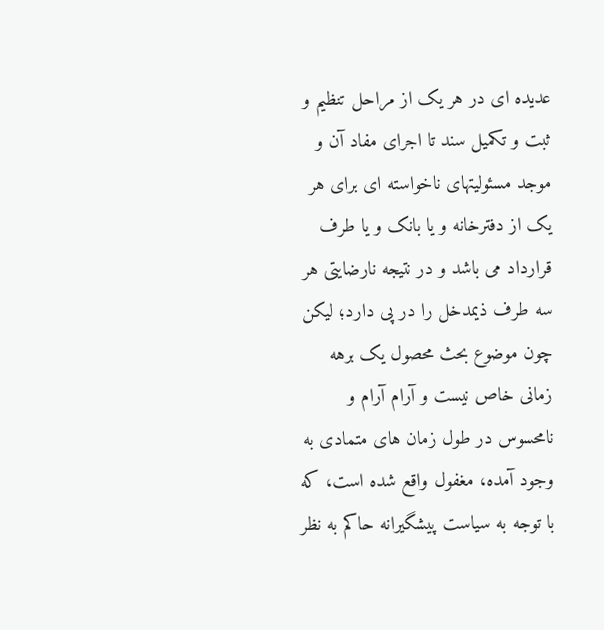عدیده ای در هر یک از مراحل تنظیم و ثبت و تکمیل سند تا اجرای مفاد آن و موجد مسئولیتهای ناخواسته ای برای هر یک از دفترخانه و یا بانک و یا طرف قرارداد می باشد و در نتیجه نارضایتی هر سه طرف ذیمدخل را در پی دارد؛ لیکن چون موضوع بحث محصول یک برهه زمانی خاص نیست و آرام آرام و نامحسوس در طول زمان های متمادی به وجود آمده، مغفول واقع شده است، که با توجه به سیاست پیشگیرانه حاکم به نظر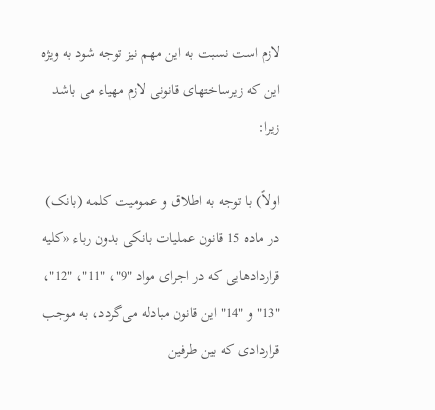لازم است نسبت به این مهم نیز توجه شود به ویژه این که زیرساختهای قانونی لازم مهیاء می باشد زیرا:

اولاً) با توجه به اطلاق و عمومیت کلمه (بانک) در ماده 15 قانون عملیات بانکی بدون رباء «كليه قراردادهايی كه در اجرای مواد "9"، "11"، "12"، "13" و "14" اين قانون مبادله می‌گردد، به موجب قراردادی كه بين طرفين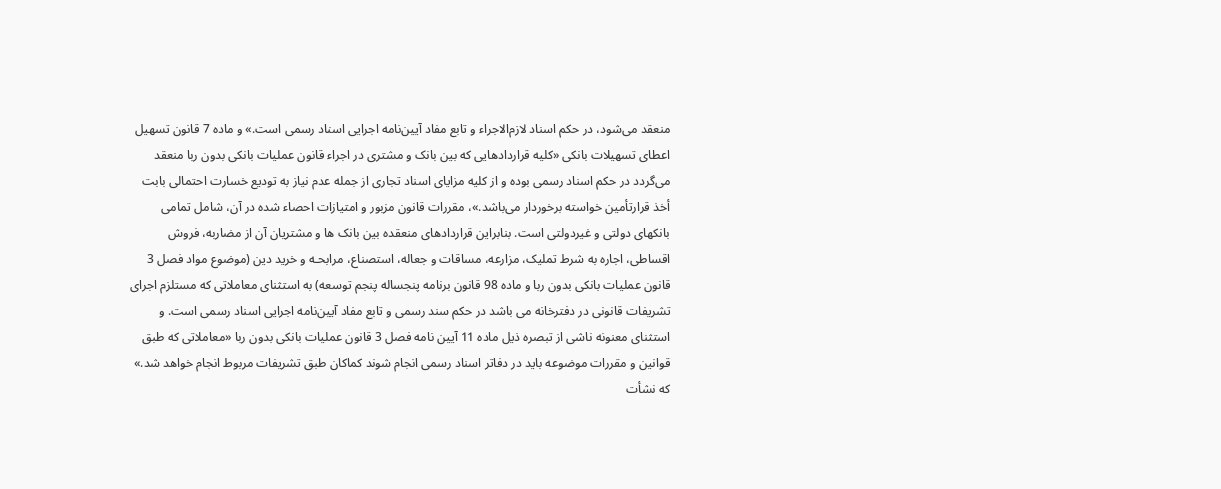منعقد‌ می‌شود، در حكم اسناد لازم‌الاجراء و تابع مفاد آيين‌نامه اجرايی اسناد رسمی است.» و ماده 7 قانون تسهیل اعطای تسهیلات بانکی «کلیه قراردادهایی که بین بانک و مشتری در اجراء قانون عملیات بانکی بدون ربا منعقد می‌گردد در حکم اسناد رسمی بوده و از کلیه مزایای اسناد تجاری از جمله عدم نیاز به تودیع خسارت احتمالی بابت أخذ قرارتأمین خواسته برخوردار می‌باشد.»، مقررات قانون مزبور و امتیازات احصاء شده در آن، شامل تمامی بانکهای دولتی و غیردولتی است. بنابراین قراردادهای منعقده بین بانک ها و مشتریان آن از مضاربه، فروش اقساطی، اجاره به شرط تملیک، مزارعه، مساقات و جعاله، استصناع، مرابحـه و خرید دین (موضوع مواد فصل 3 قانون عملیات بانکی بدون ربا و ماده 98 قانون برنامه پنجساله پنجم توسعه) به استثنای معاملاتی که مستلزم اجرای تشریفات قانونی در دفترخانه می باشد در حکم سند رسمی و تابع مفاد آيين‌نامه اجرايی اسناد رسمی است. و استثنای معنونه ناشی از تبصره ذیل ماده 11 آیین نامه فصل 3 قانون عملیات بانکی بدون ربا «معاملاتی که طبق قوانین و مقررات موضوعه باید در دفاتر اسناد رسمی انجام شوند کماکان طبق تشریفات مربوط انجام خواهد شد.» که نشأت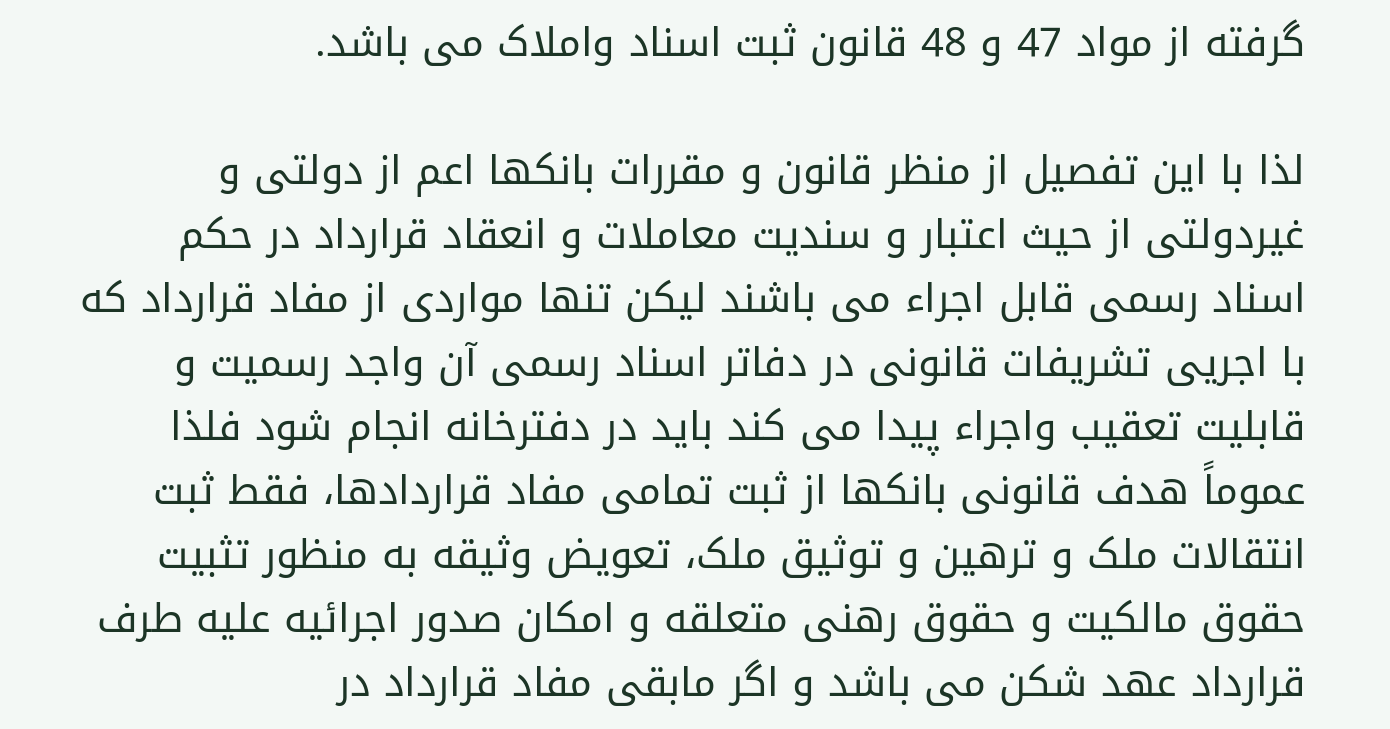گرفته از مواد 47 و 48 قانون ثبت اسناد واملاک می باشد.

لذا با این تفصیل از منظر قانون و مقررات بانکها اعم از دولتی و غیردولتی از حیث اعتبار و سندیت معاملات و انعقاد قرارداد در حکم اسناد رسمی قابل اجراء می باشند لیکن تنها مواردی از مفاد قرارداد که با اجریی تشریفات قانونی در دفاتر اسناد رسمی آن واجد رسمیت و قابلیت تعقیب واجراء پیدا می کند باید در دفترخانه انجام شود فلذا عموماً هدف قانونی بانکها از ثبت تمامی مفاد قراردادها، فقط ثبت انتقالات ملک و ترهین و توثیق ملک، تعویض وثیقه به منظور تثبیت حقوق مالکیت و حقوق رهنی متعلقه و امکان صدور اجرائیه علیه طرف قرارداد عهد شکن می باشد و اگر مابقی مفاد قرارداد در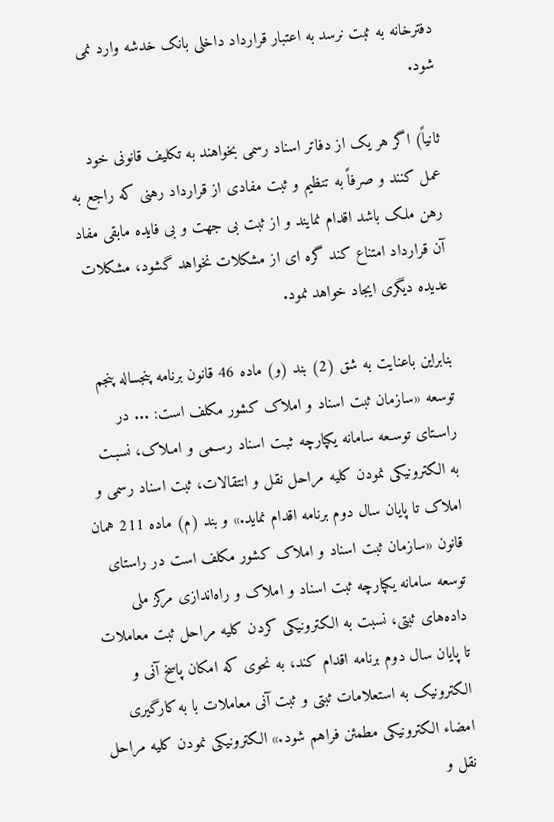دفترخانه به ثبت نرسد به اعتبار قرارداد داخلی بانک خدشه وارد نمی شود.

ثانیاً) اگر هر یک از دفاتر اسناد رسمی بخواهند به تکلیف قانونی خود عمل کنند و صرفاً به تنظیم و ثبت مفادی از قرارداد رهنی که راجع به رهن ملک باشد اقدام نمایند و از ثبت بی جهت و بی فایده مابقی مفاد آن قرارداد امتناع کند گره ای از مشکلات نخواهد گشود، مشکلات عدیده دیگری ایجاد خواهد نمود.

بنابراین باعنایت به شق (2) بند (و) ماده 46 قانون برنامه پنجساله پنجم توسعه «سازمان ثبت اسناد و املاک کشور مکلف است: ... در راسـتای توسـعه سامانه یکپارچه ثبـت اسناد رسـمی و امـلاک، نسبـت به الکترونیکی نمودن کلیه مراحل نقل و انتقالات، ثبت اسناد رسمی و املاک تا پایان سال دوم برنامه اقدام نماید.» و بند (م) ماده 211 همان قانون «سازمان ثبت اسناد و املاک کشور مکلف است در راستای توسعه سامانه یکپارچه ثبت اسناد و املاک و راه‌اندازی مرکز ملی داده‌های ثبتی، نسبت به الکترونیکی کردن کلیه مراحل ثبت معاملات تا پایان سال دوم برنامه اقدام کند، به ‌نحوی که امکان پاسخ آنی و الکترونیک به استعلامات ثبتی و ثبت آنی معاملات با به کارگیری امضاء الکترونیکی مطمئن فراهم شود.» الکترونیکی نمودن کلیه مراحل نقل و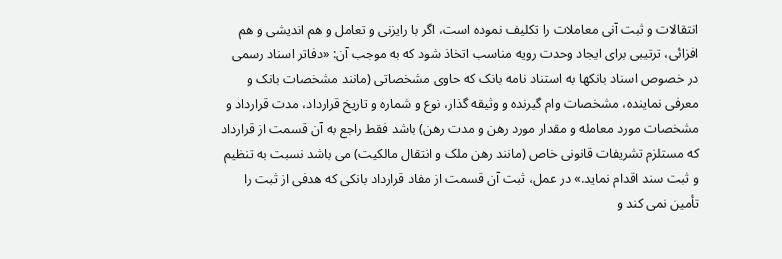انتقالات و ثبت آنی معاملات را تکلیف نموده است، اگر با رایزنی و تعامل و هم اندیشی و هم افزائی، ترتیبی برای ایجاد وحدت رویه مناسب اتخاذ شود که به موجب آن: «دفاتر اسناد رسمی در خصوص اسناد بانکها به استناد نامه بانک که حاوی مشخصاتی (مانند مشخصات بانک و معرفی نماینده، مشخصات وام گیرنده و وثیقه گذار، نوع و شماره و تاریخ قرارداد، مدت قرارداد و مشخصات مورد معامله و مقدار مورد رهن و مدت رهن) باشد فقط راجع به آن قسمت از قرارداد که مستلزم تشریفات قانونی خاص (مانند رهن ملک و انتقال مالکیت) می باشد نسبت به تنظیم و ثبت سند اقدام نماید.» در عمل، ثبت آن قسمت از مفاد قرارداد بانکی که هدفی از ثبت را تأمین نمی کند و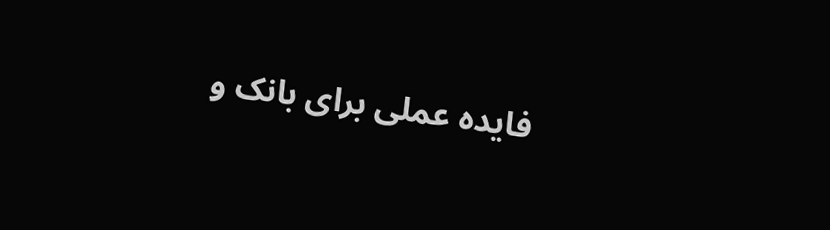فایده عملی برای بانک و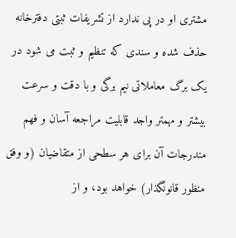مشتری او در پی ندارد از تشریفات ثبتی دفترخانه حذف شده و سندی که تنظیم و ثبت می شود در یک برگ معاملاتی نیم برگی و با دقت و سرعت بیشتر و مهمتر واجد قابلیت مراجعه آسان و فهم مندرجات آن برای هر سطحی از متقاضیان (و وفق منظور قانونگذار) خواهد بود، و از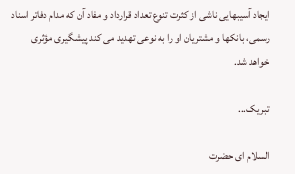ایجاد آسیبهایی ناشی از کثرت تنوع تعداد قرارداد و مفاد آن که مدام دفاتر اسناد رسمی، بانکها و مشتریان او را به نوعی تهدید می کند پیشگیری مؤثری خواهد شد.

تبریک...

السلام ای حضرت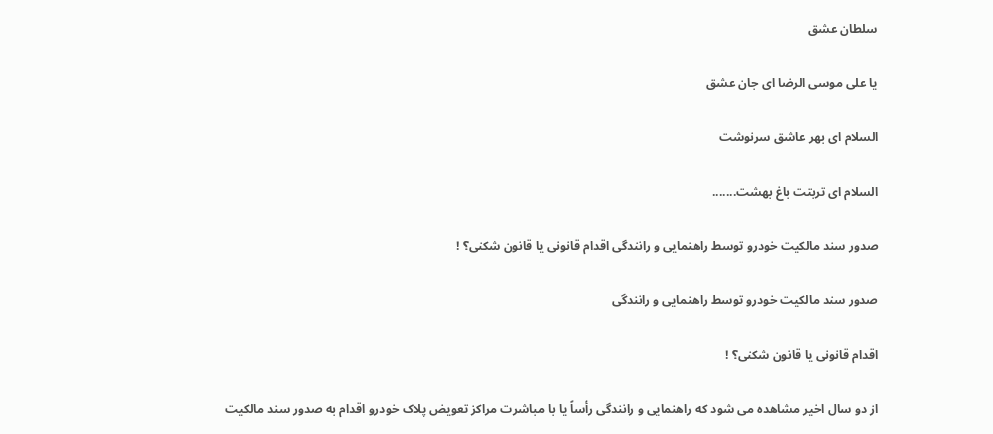سلطان عشق

یا علی موسی الرضا ای جان عشق

السلام ای بهر عاشق سرنوشت

السلام ای تربتت باغ بهشت.......

صدور سند مالکیت خودرو توسط راهنمایی و رانندگی اقدام قانونی یا قانون شکنی؟ !

صدور سند مالکیت خودرو توسط راهنمایی و رانندگی

اقدام قانونی یا قانون شکنی؟ !

از دو سال اخیر مشاهده می شود که راهنمایی و رانندگی رأساً یا با مباشرت مراکز تعویض پلاک خودرو اقدام به صدور سند مالکیت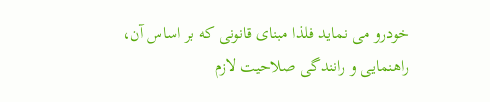خودرو می نماید فلذا مبنای قانونی که بر اساس آن، راهنمایی و رانندگی صلاحیت لازم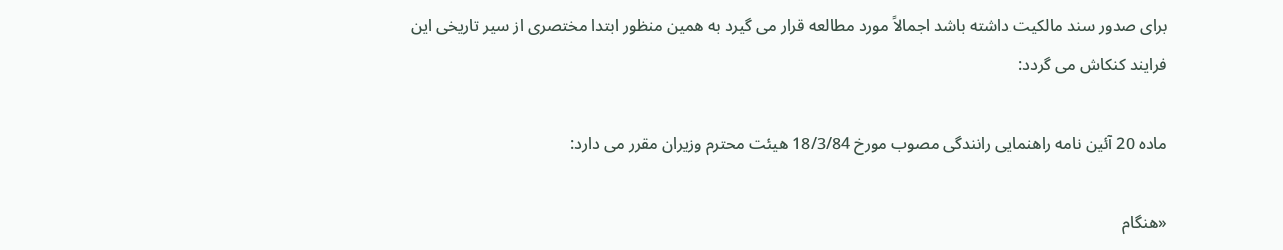برای صدور سند مالکیت داشته باشد اجمالاً مورد مطالعه قرار می گیرد به همین منظور ابتدا مختصری از سیر تاریخی این فرایند کنکاش می گردد:

ماده 20 آئین نامه راهنمایی رانندگی مصوب مورخ 18/3/84 هیئت محترم وزیران مقرر می دارد:

«هنگام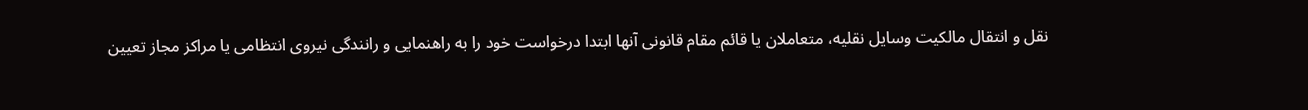نقل و انتقال مالکیت وسایل نقلیه، متعاملان یا قائم مقام قانونی آنها ابتدا درخواست خود را به راهنمایی و رانندگی نیروی انتظامی یا مراکز مجاز تعیین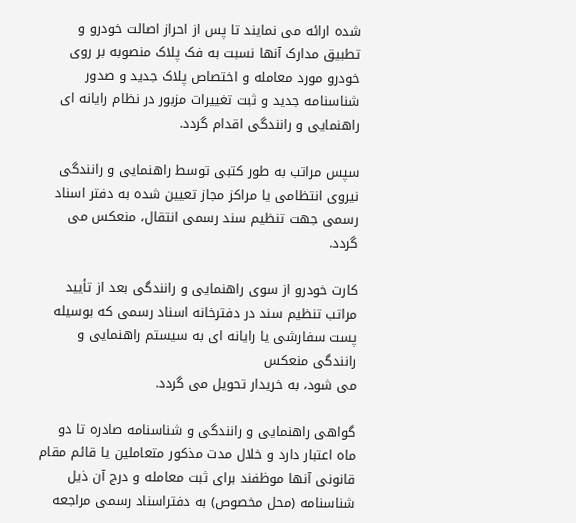شده ارائه می نمایند تا پس از احراز اصالت خودرو و تطبیق مدارک آنها نسبت به فک پلاک منصوبه بر روی خودرو مورد معامله و اختصاص پلاک جدید و صدور شناسنامه جدید و ثبت تغییرات مزبور در نظام رایانه ای راهنمایی و رانندگی اقدام گردد.

سپس مراتب به طور کتبی توسط راهنمایی و رانندگی نیروی انتظامی یا مراکز مجاز تعیین شده به دفتر اسناد رسمی جهت تنظیم سند رسمی انتقال، منعکس می گردد.

کارت خودرو از سوی راهنمایی و رانندگی بعد از تأیید مراتب تنظیم سند در دفترخانه اسناد رسمی که بوسیله پست سفارشی یا رایانه ای به سیستم راهنمایی و رانندگی منعکس
می شود، به خریدار تحویل می گردد.

گواهی راهنمایی و رانندگی و شناسنامه صادره تا دو ماه اعتبار دارد و خلال مدت مذکور متعاملین یا قائم مقام قانونی آنها موظفند برای ثبت معامله و درج آن ذیل شناسنامه (محل مخصوص) به دفتراسناد رسمی مراجعه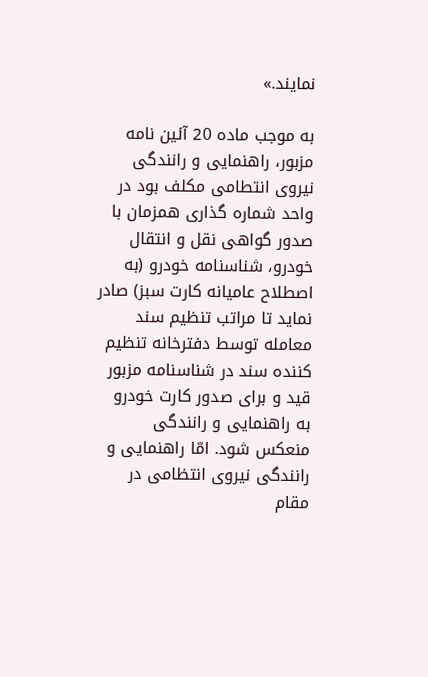نمایند.»

به موجب ماده 20 آئین نامه مزبور، راهنمایی و رانندگی نیروی انتطامی مکلف بود در واحد شماره گذاری همزمان با صدور گواهی نقل و انتقال خودرو، شناسنامه خودرو (به اصطلاح عامیانه کارت سبز) صادر نماید تا مراتب تنظیم سند معامله توسط دفترخانه تنظیم کننده سند در شناسنامه مزبور قید و برای صدور کارت خودرو به راهنمایی و رانندگی منعکس شود. امّا راهنمایی و رانندگی نیروی انتظامی در مقام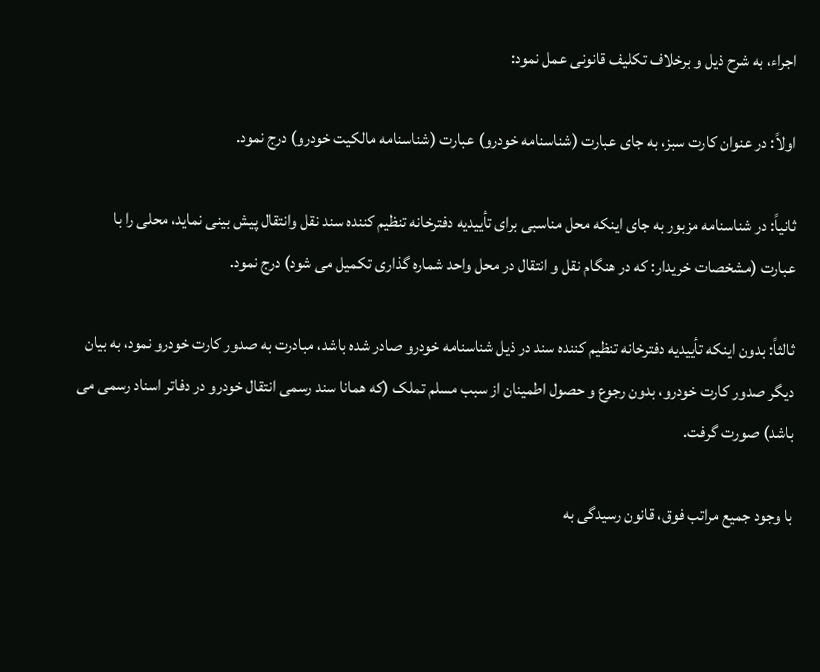اجراء، به شرح ذیل و برخلاف تکلیف قانونی عمل نمود:

اولاً: در عنوان کارت سبز، به جای عبارت (شناسنامه خودرو) عبارت (شناسنامه مالکیت خودرو) درج نمود.

ثانیاً: در شناسنامه مزبور به جای اینکه محل مناسبی برای تأییدیه دفترخانه تنظیم کننده سند نقل وانتقال پیش بینی نماید، محلی را با عبارت (مشخصات خریدار: که در هنگام نقل و انتقال در محل واحد شماره گذاری تکمیل می شود) درج نمود.

ثالثاً: بدون اینکه تأییدیه دفترخانه تنظیم کننده سند در ذیل شناسنامه خودرو صادر شده باشد، مبادرت به صدور کارت خودرو نمود، به بیان دیگر صدور کارت خودرو، بدون رجوع و حصول اطمینان از سبب مسلم تملک (که همانا سند رسمی انتقال خودرو در دفاتر اسناد رسمی می باشد) صورت گرفت.

با وجود جمیع مراتب فوق، قانون رسیدگی به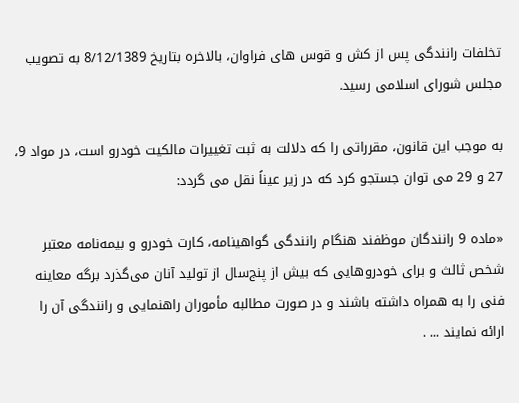تخلفات رانندگی پس از کش و قوس های فراوان، بالاخره بتاریخ 8/12/1389 به تصویب مجلس شورای اسلامی رسید.

به موجب این قانون، مقرراتی را که دلالت به ثبت تغییرات مالکیت خودرو است، در مواد 9، 27 و 29 می توان جستجو کرد که در زیر عیناً نقل می گردد:

«ماده 9 رانندگان موظفند هنگام رانندگی گواهینامه، کارت خودرو و بیمه‌نامه معتبر شخص ثالث و برای خودروهایی که بیش از پنج‌سال از تولید آنان می‌گذرد برگه معاینه فنی را به همراه داشته باشند و در صورت مطالبه مأموران راهنمایی و رانندگی آن را ارائه نمایند ... .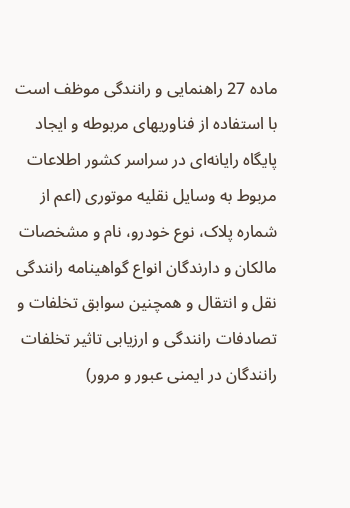ماده 27 راهنمایی و رانندگی موظف است با استفاده از فناوریهای مربوطه و ایجاد پایگاه رایانه‌ای در سراسر کشور اطلاعات مربوط به وسایل نقلیه موتوری (اعم از شماره پلاک، نوع خودرو، نام و مشخصات مالکان و دارندگان انواع گواهینامه رانندگی نقل و انتقال و همچنین سوابق تخلفات و تصادفات رانندگی و ارزیابی تاثیر تخلفات رانندگان در ایمنی عبور و مرور)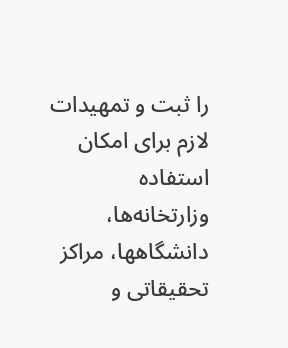را ثبت و تمهیدات لازم برای امکان استفاده وزارتخانه‌ها، دانشگاهها، مراکز تحقیقاتی و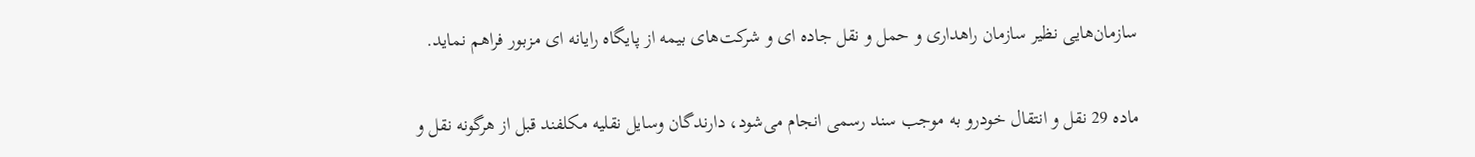سازمان‌هایی نظیر سازمان راهداری و حمل و نقل جاده ای و شرکت‌های بیمه از پایگاه رایانه ای مزبور فراهم نماید.

ماده 29 نقل و انتقال خودرو به موجب سند رسمی انجام می‌شود، دارندگان وسایل نقلیه مکلفند قبل از هرگونه نقل و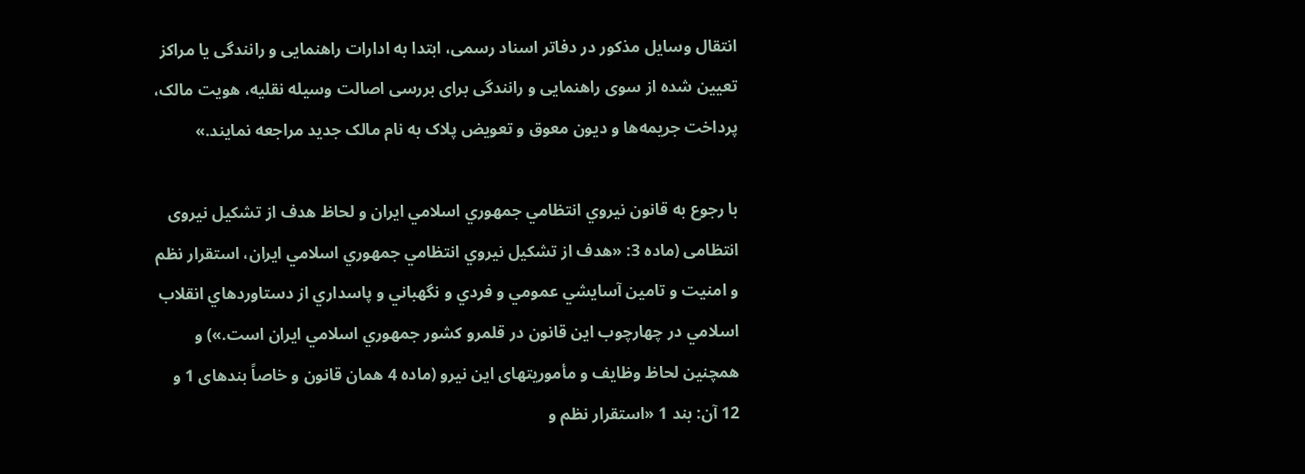انتقال وسایل مذکور در دفاتر اسناد رسمی، ابتدا به ادارات راهنمایی و رانندگی یا مراکز تعیین ‌شده از سوی راهنمایی و رانندگی برای بررسی اصالت وسیله نقلیه، هویت مالک، پرداخت جریمه‌ها و دیون معوق و تعویض پلاک به نام مالک جدید مراجعه نمایند.»

با رجوع به قانون نيروي انتظامي جمهوري اسلامي ايران و لحاظ هدف از تشکیل نیروی انتظامی (ماده 3: «هدف از تشكيل نيروي انتظامي جمهوري اسلامي ايران، استقرار نظم و امنيت و تامين آسايشي عمومي و فردي و نگهباني و پاسداري از دستاوردهاي انقلاب اسلامي در چهارچوب اين قانون در قلمرو كشور جمهوري اسلامي ايران است.») و همچنین لحاظ وظایف و مأموریتهای این نیرو (ماده 4 همان قانون و خاصاً بندهای 1 و 12 آن: بند 1 «استقرار نظم و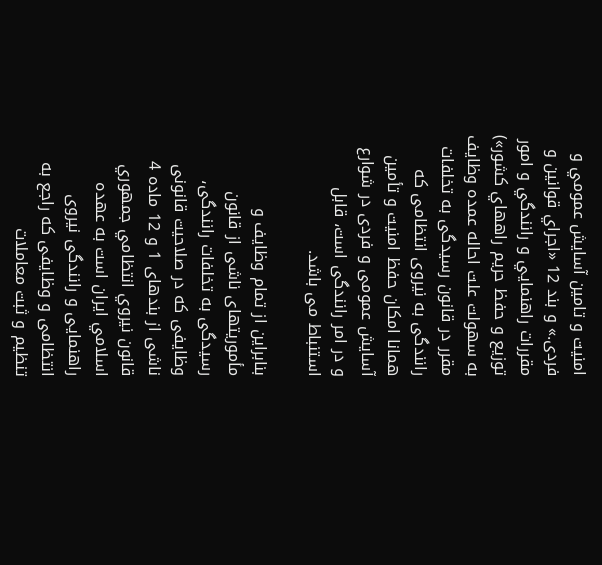امنيت و تامين آسايش عمومي و فردی.» و بند 12 «اجراي قوانين و مقررات راهنمايي و رانندگي و امور توزيع و حفظ حريم راههاي كشور») به سهولت علت احاله عمده وظایف مقرر در قانون رسیدگی به تخلفات رانندگی به نیروی انتظامی که همانا امکان حفظ امنیت و تأمین آسایش عمومی و فردی در شوارع و در امر رانندگی است، قابل استنباط می باشد.

بنابراین از تمام وظایف و مأموریتهای ناشی از قانون رسیدگی به تخلفات رانندگی، وظایفی که در صلاحیت قانونی ناشی از بندهای 1 و 12 ماده 4 قانون نيروي انتظامي جمهوري اسلامي ايران است به عهده راهنمایی و رانندگی نیروی انتظامی و وظایفی که راجع به تنظیم و ثبت معاملات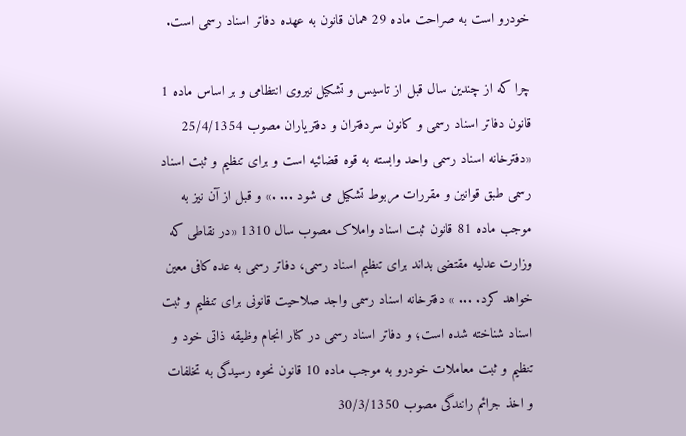خودرو است به صراحت ماده 29 همان قانون به عهده دفاتر اسناد رسمی است.

چرا که از چندین سال قبل از تاسیس و تشکیل نیروی انتظامی و بر اساس ماده 1 قانون دفاتر اسناد رسمی و كانون سردفتران و دفتریاران مصوب 25/4/1354 «دفترخانه اسناد رسمی واحد وابسته به قوه قضائیه است و برای تنظیم و ثبت اسناد رسمی طبق قوانین و مقررات مربوط تشكیل می شود ... .» و قبل از آن نیز به موجب ماده 81 قانون ثبت اسناد واملاک مصوب سال 1310 «در نقاطی كه وزارت عدلیه مقتضی بداند برای تنظیم اسناد رسمی، دفاتر رسمی به عده كافی معین خواهد كرد. ... » دفترخانه اسناد رسمی واجد صلاحیت قانونی برای تنظیم و ثبت اسناد شناخته شده است؛ و دفاتر اسناد رسمی در کنار انجام وظیقه ذاتی خود و تنظیم و ثبت معاملات خودرو به موجب ماده 10 قانون نحوه رسیدگی به تخلفات و اخذ جرائم رانندگی مصوب 30/3/1350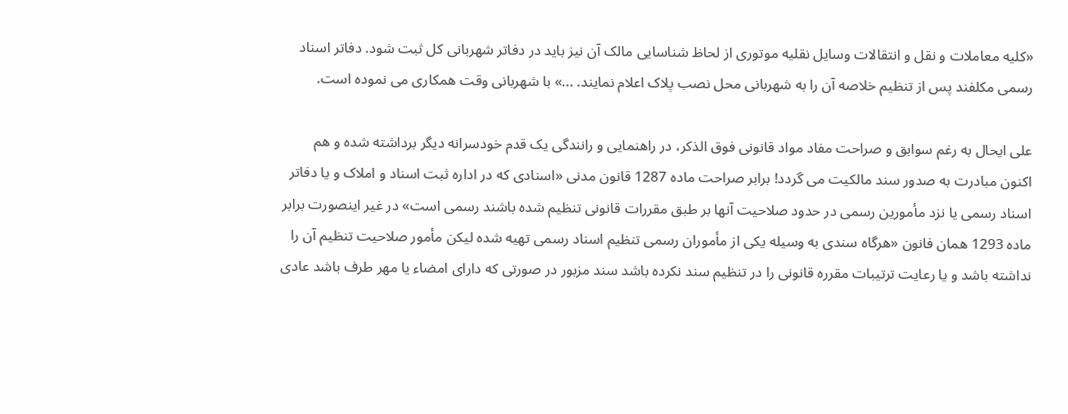«کلیه معاملات و نقل و انتقالات وسایل نقلیه موتوری از لحاظ شناسایی مالک آن نیز باید در دفاتر شهربانی کل ثبت شود. دفاتر اسناد رسمی مکلفند پس از تنظیم خلاصه آن را به شهربانی محل نصب پلاک اعلام نمایند. ...» با شهربانی وقت همکاری می نموده است.

علی ایحال به رغم سوابق و صراحت مفاد مواد قانونی فوق الذکر، در راهنمایی و رانندگی یک قدم خودسرانه دیگر برداشته شده و هم اکنون مبادرت به صدور سند مالکیت می گردد! برابر صراحت ماده 1287 قانون مدنی «اسنادی که در اداره ثبت اسناد و املاک و یا دفاتر اسناد رسمی یا نزد مأمورین رسمی در حدود صلاحیت آنها بر طبق مقررات قانونی تنظیم شده باشند رسمی است» در غیر اینصورت برابر ماده 1293 همان فانون «هرگاه سندی به وسیله یکی از مأموران رسمی تنظیم اسناد رسمی تهیه شده لیکن مأمور صلاحیت تنظیم آن را نداشته باشد و یا رعایت ترتیبات مقرره قانونی را در تنظیم سند نکرده باشد سند مزبور در صورتی که دارای امضاء یا مهر طرف باشد عادی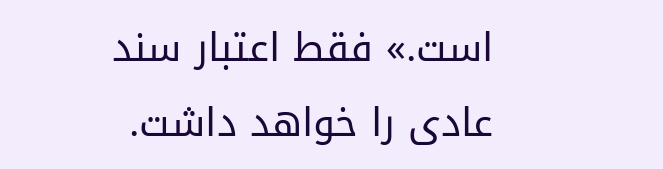است.» فقط اعتبار سند عادی را خواهد داشت.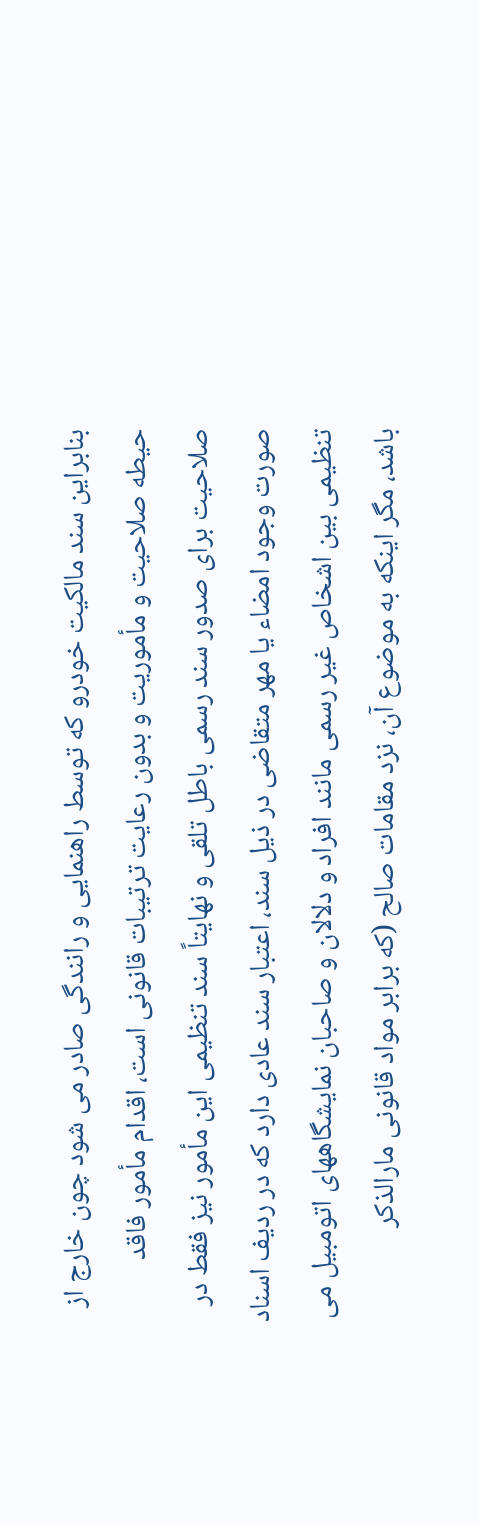بنابراین سند مالکیت خودرو که توسط راهنمایی و رانندگی صادر می شود چون خارج از حیطه صلاحیت و مأموریت و بدون رعایت ترتیبات قانونی است، اقدام مأمور فاقد صلاحیت برای صدور سند رسمی باطل تلقی و نهایتاً سند تنظیمی این مأمور نیز فقط در صورت وجود امضاء یا مهر متقاضی در ذیل سند، اعتبار سند عادی دارد که در ردیف اسناد تنظیمی بین اشخاص غیر رسمی مانند افراد و دلالان و صاحبان نمایشگاههای اتومبیل می باشد، مگر اینکه به موضوع آن، نزد مقامات صالح (که برابر مواد قانونی مارالذکر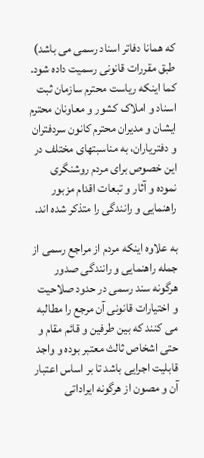که همانا دفاتر اسناد رسمی می باشد) طبق مقررات قانونی رسمیت داده شود. کما اینکه ریاست محترم سازمان ثبت اسناد و املاک کشور و معاونان محترم ایشان و مدیران محترم کانون سردفتران و دفتریاران، به مناسبتهای مختلف در این خصوص برای مردم روشنگری نموده و آثار و تبعات اقدام مزبور راهنمایی و رانندگی را متذکر شده اند.

به علاوه اینکه مردم از مراجع رسمی از جمله راهنمایی و رانندگی صدور هرگونه سند رسمی در حدود صلاحیت و اختیارات قانونی آن مرجع را مطالبه می کنند که بین طرفین و قائم مقام و حتی اشخاص ثالث معتبر بوده و واجد قابلیت اجرایی باشد تا بر اساس اعتبار آن و مصون از هرگونه ایراداتی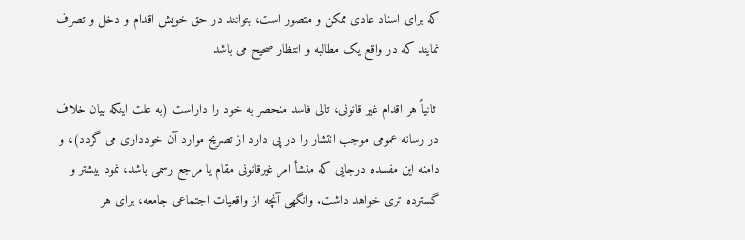که برای اسناد عادی ممکن و متصور است، بتوانند در حق خویش اقدام و دخل و تصرف نمایند که در واقع یک مطالبه و انتظار صحیح می باشد

 ثانیاً هر اقدام غیر قانونی، تالی فاسد منحصر به خود را داراست (به علت اینکه بیان خلاف در رسانه عمومی موجب انتشار را در پی دارد از تصریح موارد آن خودداری می گردد)، و دامنه این مفسده درجایی که منشأ امر غیرقانونی مقام یا مرجع رسمی باشد، نمود بیشتر و گسترده تری خواهد داشت. وانگهی آنچه از واقعیات اجتماعی جامعه، برای هر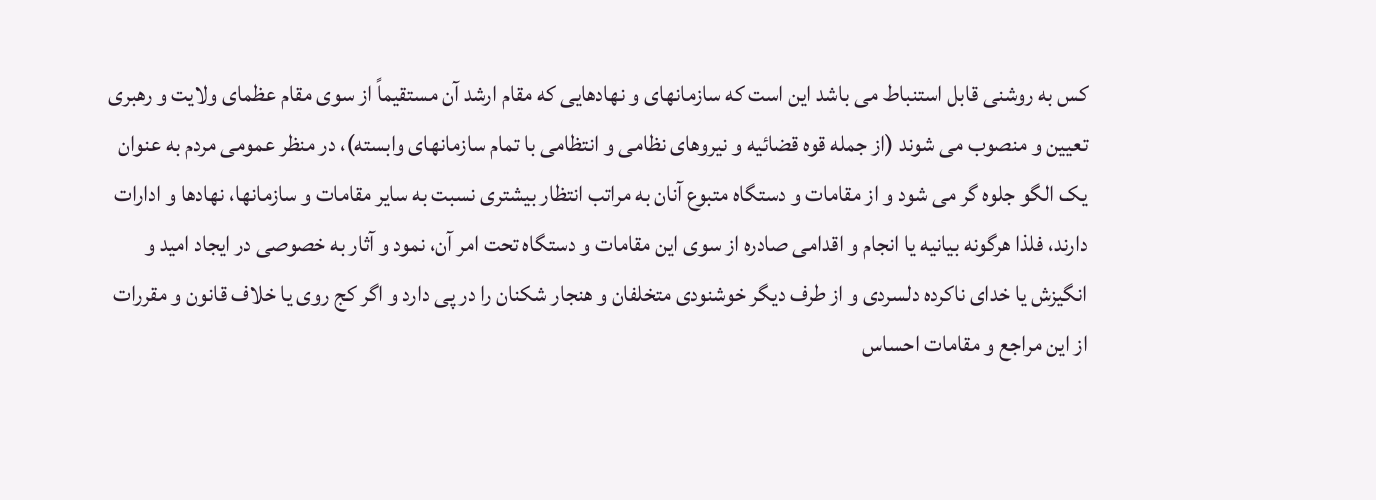کس به روشنی قابل استنباط می باشد این است که سازمانهای و نهادهایی که مقام ارشد آن مستقیماً از سوی مقام عظمای ولایت و رهبری تعیین و منصوب می شوند (از جمله قوه قضائیه و نیروهای نظامی و انتظامی با تمام سازمانهای وابسته)، در منظر عمومی مردم به عنوان یک الگو جلوه گر می شود و از مقامات و دستگاه متبوع آنان به مراتب انتظار بیشتری نسبت به سایر مقامات و سازمانها، نهادها و ادارات دارند، فلذا هرگونه بیانیه یا انجام و اقدامی صادره از سوی این مقامات و دستگاه تحت امر آن، نمود و آثار به خصوصی در ایجاد امید و انگیزش یا خدای ناکرده دلسردی و از طرف دیگر خوشنودی متخلفان و هنجار شکنان را در پی دارد و اگر کج روی یا خلاف قانون و مقررات از این مراجع و مقامات احساس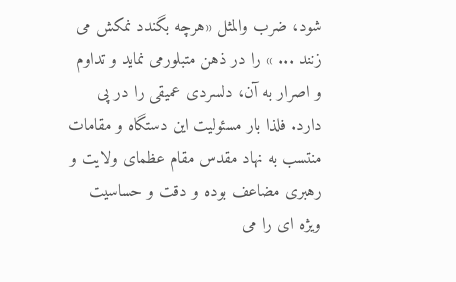شود، ضرب والمثل «هرچه بگندد نمکش می زنند ... » را در ذهن متبلورمی نماید و تداوم و اصرار به آن، دلسردی عمیقی را در پی دارد. فلذا بار مسئولیت این دستگاه و مقامات منتسب به نهاد مقدس مقام عظمای ولایت و رهبری مضاعف بوده و دقت و حساسیت ویژه ای را می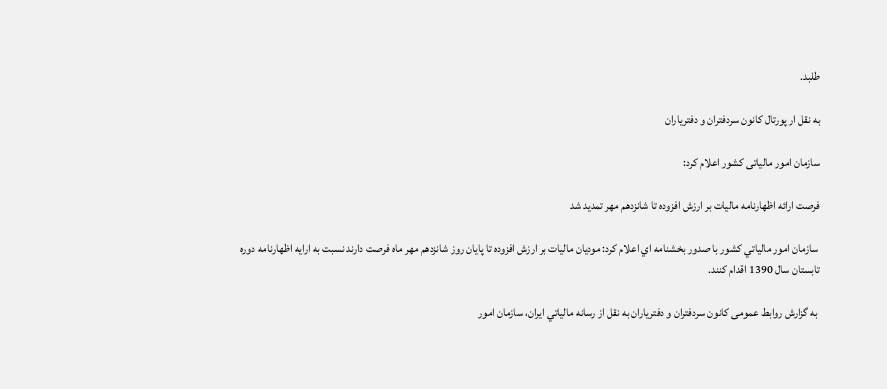طلبد.

به نقل ار پورتال کانون سردفتران و دفتریاران

سازمان امور مالیاتی کشور اعلام کرد:

فرصت ارائه اظهارنامه مالیات بر ارزش افزوده تا شانزدهم مهر تمدید شد

 سازمان امور مالياتي کشور با صدور بخشنامه اي اعلام کرد: موديان ماليات بر ارزش افزوده تا پايان روز شانزدهم مهر ماه فرصت دارند نسبت به ارايه اظهارنامه دوره تابستان سال 1390 اقدام کنند.

 به گزارش روابط عمومی کانون سردفتران و دفتریاران به نقل از رسانه مالياتي ايران، سازمان امور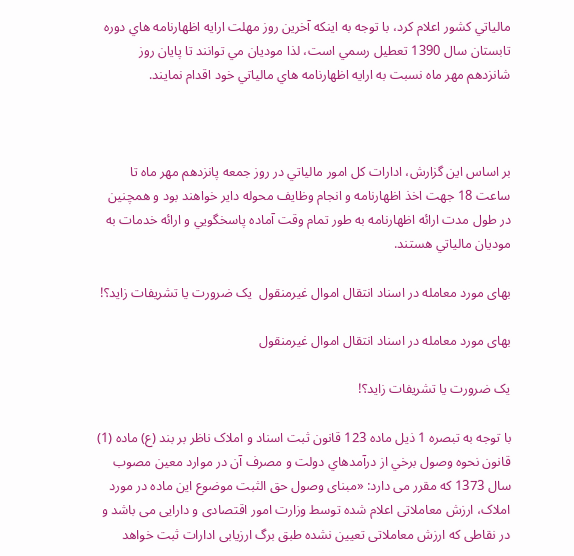مالياتي کشور اعلام کرد، با توجه به اينکه آخرين روز مهلت ارايه اظهارنامه هاي دوره تابستان سال 1390 تعطيل رسمي است، لذا موديان مي توانند تا پايان روز شانزدهم مهر ماه نسبت به ارايه اظهارنامه هاي مالياتي خود اقدام نمايند.



بر اساس اين گزارش، ادارات کل امور مالياتي در روز جمعه پانزدهم مهر ماه تا ساعت 18 جهت اخذ اظهارنامه و انجام وظايف محوله دایر خواهند بود و همچنين در طول مدت ارائه اظهارنامه به طور تمام وقت آماده پاسخگويي و ارائه خدمات به موديان مالياتي هستند.

بهای مورد معامله در اسناد انتقال اموال غیرمنقول  یک ضرورت یا تشریفات زاید؟!

بهای مورد معامله در اسناد انتقال اموال غیرمنقول

یک ضرورت یا تشریفات زاید؟!

با توجه به تبصره 1 ذیل ماده 123 قانون ثبت اسناد و املاک ناظر بر بند (ع) ماده (1) قانون نحوه وصول برخي از درآمدهاي دولت و مصرف آن در موارد معين مصوب سال 1373 که مقرر می دارد: «مبنای وصول حق الثبت موضوع این ماده در مورد املاک، ارزش معاملاتی اعلام شده توسط وزارت امور اقتصادی و دارایی می باشد و در نقاطی که ارزش معاملاتی تعیین نشده طبق برگ ارزیابی ادارات ثبت خواهد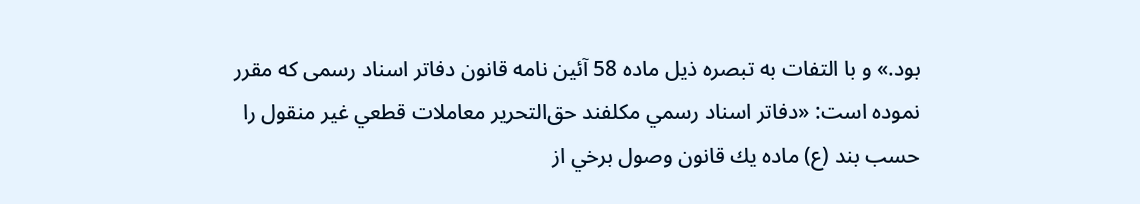بود.» و با التفات به تبصره ذیل ماده 58 آئین نامه قانون دفاتر اسناد رسمی که مقرر نموده است: «دفاتر اسناد رسمي مكلفند حق‌التحرير معاملات قطعي غير منقول را حسب بند (ع) ماده يك قانون وصول برخي از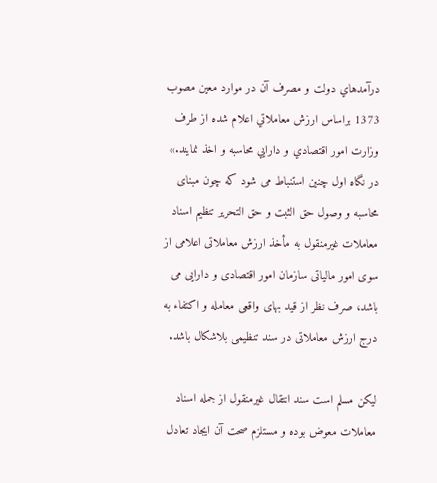درآمدهاي دولت و مصرف آن در موارد معين مصوب 1373 براساس ارزش معاملاتي اعلام شده از طرف وزارت امور اقتصادي و دارايي محاسبه و اخذ نمايند.» در نگاه اول چنین استنباط می شود که چون مبنای محاسبه و وصول حق الثبت و حق التحریر تنظیم اسناد معاملات غیرمنقول به مأخذ ارزش معاملاتی اعلامی از سوی امور مالیاتی سازمان امور اقتصادی و دارایی می باشد، صرف نظر از قید بهای واقعی معامله و اکتفاء به درج ارزش معاملاتی در سند تنظیمی بلاشکال باشد.

لیکن مسلم است سند انتقال غیرمنقول از جمله اسناد معاملات معوض بوده و مستلزم صحت آن ایجاد تعادل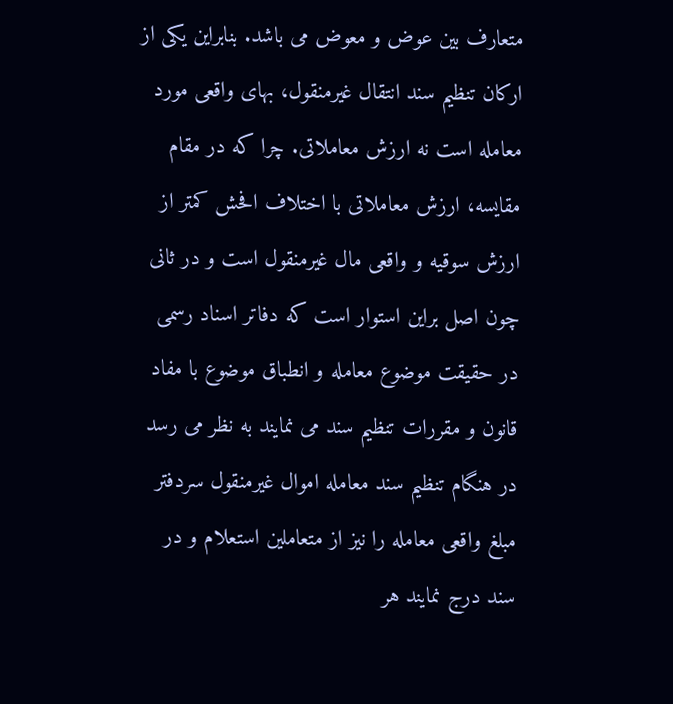متعارف بین عوض و معوض می باشد. بنابراین یکی از ارکان تنظیم سند انتقال غیرمنقول، بهای واقعی مورد معامله است نه ارزش معاملاتی. چرا که در مقام مقایسه، ارزش معاملاتی با اختلاف افحش کمتر از ارزش سوقیه و واقعی مال غیرمنقول است و در ثانی چون اصل براین استوار است که دفاتر اسناد رسمی در حقیقت موضوع معامله و انطباق موضوع با مفاد قانون و مقررات تنظیم سند می نمایند به نظر می رسد در هنگام تنظیم سند معامله اموال غیرمنقول سردفتر مبلغ واقعی معامله را نیز از متعاملین استعلام و در سند درج نمایند هر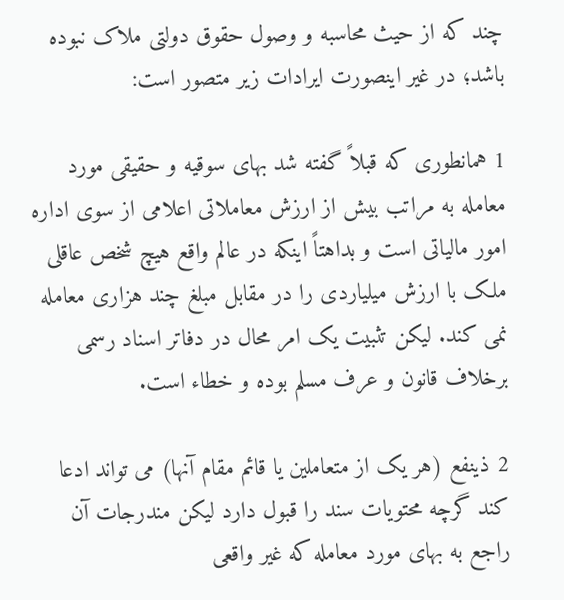چند که از حیث محاسبه و وصول حقوق دولتی ملاک نبوده باشد؛ در غیر اینصورت ایرادات زیر متصور است:

1 همانطوری که قبلاً گفته شد بهای سوقیه و حقیقی مورد معامله به مراتب بیش از ارزش معاملاتی اعلامی از سوی اداره امور مالیاتی است و بداهتاً اینکه در عالم واقع هیچ شخص عاقلی ملک با ارزش میلیاردی را در مقابل مبلغ چند هزاری معامله نمی کند. لیکن تثبیت یک امر محال در دفاتر اسناد رسمی برخلاف قانون و عرف مسلم بوده و خطاء است.

2 ذینفع (هر یک از متعاملین یا قائم مقام آنها) می تواند ادعا کند گرچه محتویات سند را قبول دارد لیکن مندرجات آن راجع به بهای مورد معامله که غیر واقعی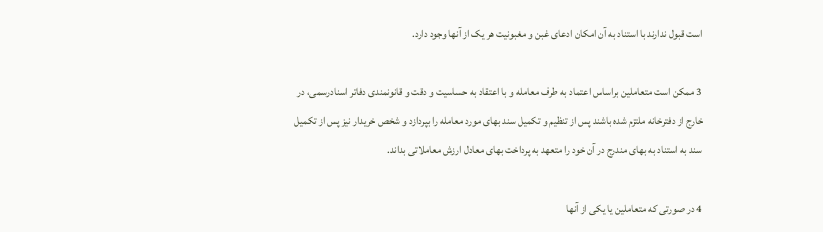است قبول ندارند با استناد به آن امکان ادعای غبن و مغبونیت هر یک از آنها وجود دارد.

3 ممکن است متعاملین براساس اعتماد به طرف معامله و با اعتقاد به حساسیت و دقت و قانونمندی دفاتر اسنادرسمی، در خارج از دفترخانه ملتزم شده باشند پس از تنظیم و تکمیل سند بهای مورد معامله را بپردازد و شخص خریدار نیز پس از تکمیل سند به استناد به بهای مندرج در آن خود را متعهد به پرداخت بهای معادل ارزش معاملاتی بداند.

4 در صورتی که متعاملین یا یکی از آنها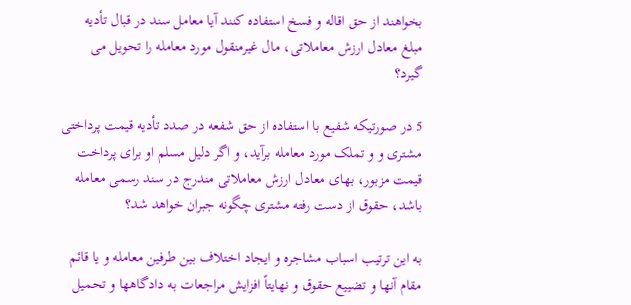بخواهند از حق اقاله و فسخ استفاده کنند آیا معامل سند در قبال تأدیه مبلغ معادل ارزش معاملاتی، مال غیرمنقول مورد معامله را تحویل می گیرد؟

5 در صورتیکه شفیع با استفاده از حق شفعه در صدد تأدیه قیمت پرداختی مشتری و و تملک مورد معامله برآید، و اگر دلیل مسلم او برای پرداخت قیمت مزبور،‌ بهای معادل ارزش معاملاتی مندرج در سند رسمی معامله باشد، حقوق از دست رفته مشتری چگونه جبران خواهد شد؟

به این ترتیب اسباب مشاجره و ایجاد اختلاف بین طرفین معامله و یا قائم مقام آنها و تضییع حقوق و نهایتاً افزایش مراجعات به دادگاهها و تحمیل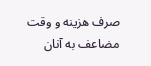صرف هزینه و وقت مضاعف به آنان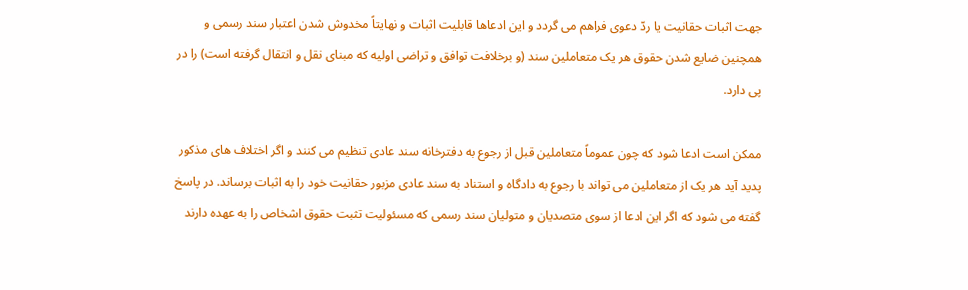جهت اثبات حقانیت یا ردّ دعوی فراهم می گردد و این ادعاها قابلیت اثبات و نهایتاً مخدوش شدن اعتبار سند رسمی و همچنین ضایع شدن حقوق هر یک متعاملین سند (و برخلافت توافق و تراضی اولیه که مبنای نقل و انتقال گرفته است) را در پی دارد.

ممکن است ادعا شود که چون عموماً متعاملین قبل از رجوع به دفترخانه سند عادی تنظیم می کنند و اگر اختلاف های مذکور پدید آید هر یک از متعاملین می تواند با رجوع به دادگاه و استناد به سند عادی مزبور حقانیت خود را به اثبات برساند. در پاسخ گفته می شود که اگر این ادعا از سوی متصدیان و متولیان سند رسمی که مسئولیت تثبت حقوق اشخاص را به عهده دارند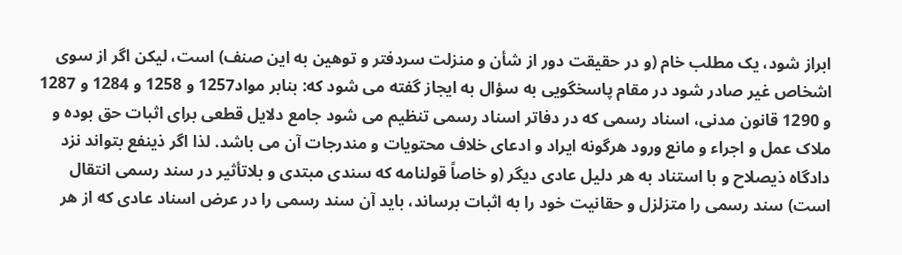ابراز شود، یک مطلب خام (و در حقیقت دور از شأن و منزلت سردفتر و توهین به این صنف) است، لیکن اگر از سوی اشخاص غیر صادر شود در مقام پاسخگویی به سؤال به ایجاز گفته می شود که: بنابر مواد1257 و 1258 و 1284 و 1287 و 1290 قانون مدنی، اسناد رسمی که در دفاتر اسناد رسمی تنظیم می شود جامع دلایل قطعی برای اثبات حق بوده و ملاک عمل و اجراء و مانع ورود هرگونه ایراد و ادعای خلاف محتویات و مندرجات آن می باشد. لذا اگر ذینفع بتواند نزد دادگاه ذیصلاح و با استناد به هر دلیل عادی دیگر (و خاصاً قولنامه که سندی مبتدی و بلاتأثیر در سند رسمی انتقال است) سند رسمی را متزلزل و حقانیت خود را به اثبات برساند، باید آن سند رسمی را در عرض اسناد عادی که از هر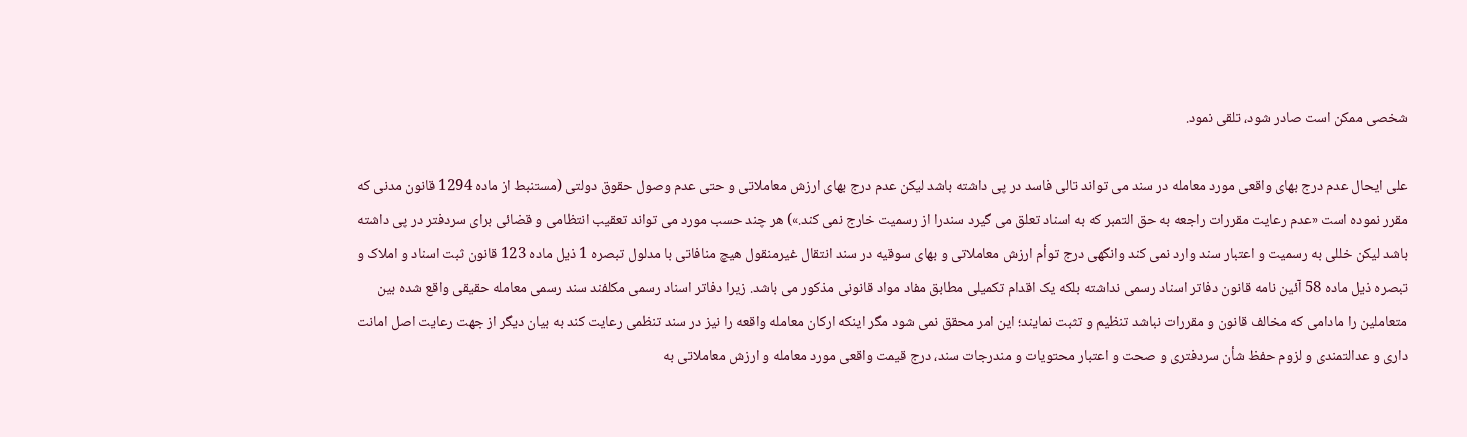شخصی ممکن است صادر شود، تلقی نمود.

علی ایحال عدم درج بهای واقعی مورد معامله در سند می تواند تالی فاسد در پی داشته باشد لیکن عدم درج بهای ارزش معاملاتی و حتی عدم وصول حقوق دولتی (مستنبط از ماده 1294 قانون مدنی که مقرر نموده است «عدم رعایت مقررات راجعه به حق التمبر که به اسناد تعلق می گیرد سندرا از رسمیت خارج نمی کند.») هر چند حسب مورد می تواند تعقیب انتظامی و قضائی برای سردفتر در پی داشته باشد لیکن خللی به رسمیت و اعتبار سند وارد نمی کند وانگهی درج توأم ارزش معاملاتی و بهای سوقیه در سند انتقال غیرمنقول هیچ منافاتی با مدلول تبصره 1 ذیل ماده 123 قانون ثبت اسناد و املاک و تبصره ذیل ماده 58 آئین نامه قانون دفاتر اسناد رسمی نداشته بلکه یک اقدام تکمیلی مطابق مفاد مواد قانونی مذکور می باشد. زیرا دفاتر اسناد رسمی مکلفند سند رسمی معامله حقیقی واقع شده بین متعاملین را مادامی که مخالف قانون و مقررات نباشد تنظیم و تثبت نمایند؛ این امر محقق نمی شود مگر اینکه ارکان معامله واقعه را نیز در سند تنظمی رعایت کند به بیان دیگر از جهت رعایت اصل امانت داری و عدالتمندی و لزوم حفظ شأن سردفتری و صحت و اعتبار محتویات و مندرجات سند، درج قیمت واقعی مورد معامله و ارزش معاملاتی به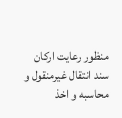منظور رعایت ارکان سند انتقال غیرمنقول و محاسبه و اخذ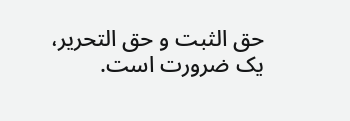حق الثبت و حق التحریر، یک ضرورت است.